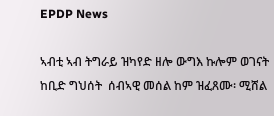EPDP News

ኣብቲ ኣብ ትግራይ ዝካየድ ዘሎ ውግእ ኩሎም ወገናት ከቢድ ግህሰት  ሰብኣዊ መሰል ከም ዝፈጸሙ፡ ሚሸል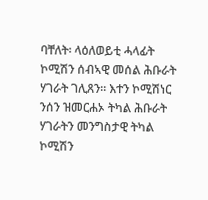ባቸለት፡ ላዕለወይቲ ሓላፊት ኮሚሽን ሰብኣዊ መሰል ሕቡራት ሃገራት ገሊጸን። እተን ኮሚሽነር ንሰን ዝመርሐኦ ትካል ሕቡራት ሃገራትን መንግስታዊ ትካል ኮሚሽን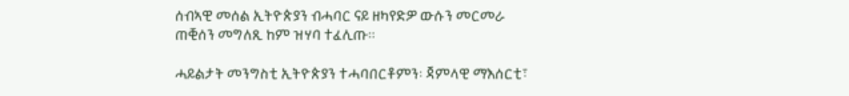ሰብኣዊ መሰል ኢትዮጵያን ብሓባር ናይ ዘካየድዎ ውሱን መርመራ ጠቒሰን መግለጺ ከም ዝሃባ ተፈሊጡ።

ሓይልታት መንግስቲ ኢትዮጵያን ተሓባበርቶምን፡ ጃምላዊ ማእሰርቲ፣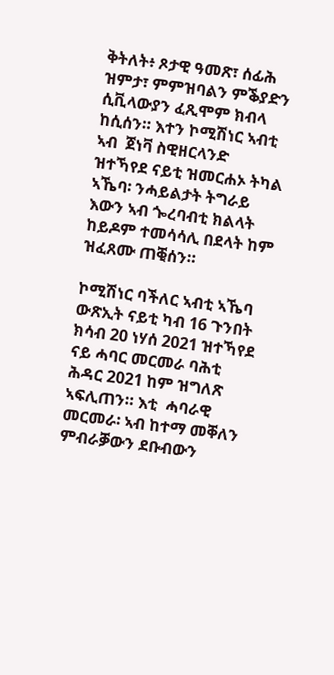ቅትለት፥ ጾታዊ ዓመጽ፣ ሰፊሕ ዝምታ፣ ምምዝባልን ምቕያድን ሲቪላውያን ፈጺሞም ክብላ ከሲሰን። እተን ኮሚሽነር ኣብቲ ኣብ  ጀነቫ ስዊዘርላንድ ዝተኻየደ ናይቲ ዝመርሐኦ ትካል ኣኼባ፡ ንሓይልታት ትግራይ እውን ኣብ ጐረባብቲ ክልላት ከይዶም ተመሳሳሊ በደላት ከም ዝፈጸሙ ጠቒሰን።

ኮሚሽነር ባችለር ኣብቲ ኣኼባ ውጽኢት ናይቲ ካብ 16 ጉንበት ክሳብ 20 ነሃሰ 2021 ዝተኻየደ ናይ ሓባር መርመራ ባሕቲ ሕዳር 2021 ከም ዝግለጽ ኣፍሊጠን። እቲ  ሓባራዊ መርመራ፡ ኣብ ከተማ መቐለን ምብራቓውን ደቡብውን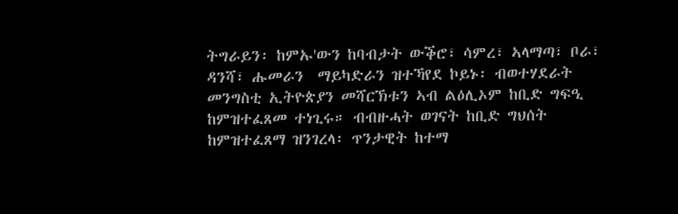ትግራይን፡ ከምኡ'ውን ከባብታት ውቕሮ፣ ሳምረ፣ ኣላማጣ፣ ቦራ፣ ዳንሻ፣ ሑመራን  ማይካድራን ዝተኻየደ ኮይኑ፡ ብወተሃደራት መንግስቲ ኢትዮጵያን መሻርኽቱን ኣብ ልዕሊኦም ከቢድ ግፍዒ ከምዝተፈጸመ ተነጊሩ። ብብዙሓት ወገናት ከቢድ ግህሰት ከምዝተፈጸማ ዝንገረላ፡ ጥንታዊት ከተማ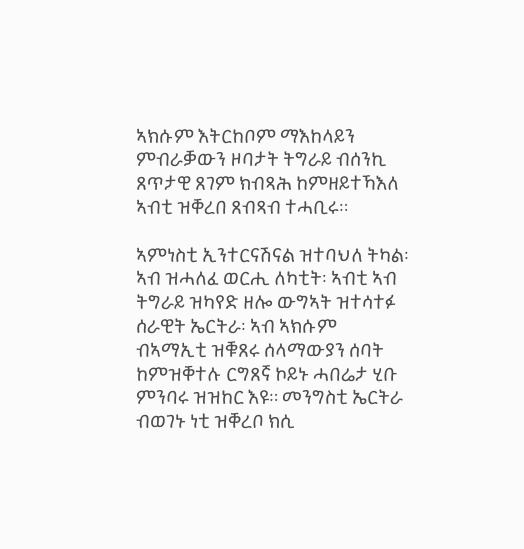ኣክሱም እትርከቦም ማእከላይን  ምብራቓውን ዞባታት ትግራይ ብሰንኪ ጸጥታዊ ጸገም ክብጻሕ ከምዘይተኻእለ ኣብቲ ዝቐረበ ጸብጻብ ተሓቢሩ።

ኣምነስቲ ኢንተርናሽናል ዝተባህለ ትካል፡ ኣብ ዝሓለፈ ወርሒ ለካቲት፡ ኣብቲ ኣብ ትግራይ ዝካየድ ዘሎ ውግኣት ዝተሳተፉ ሰራዊት ኤርትራ፡ ኣብ ኣክሱም ብኣማኢቲ ዝቑጸሩ ሰላማውያን ሰባት ከምዝቐተሉ ርግጸኛ ኮይኑ ሓበሬታ ሂቡ ምንባሩ ዝዝከር እዩ። መንግስቲ ኤርትራ ብወገኑ ነቲ ዝቐረቦ ክሲ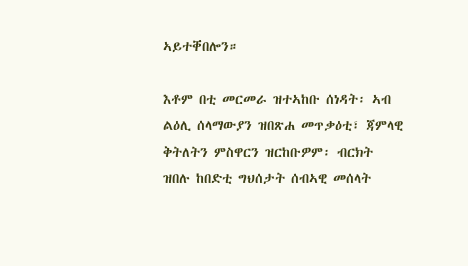ኣይተቐበሎን።

እቶም በቲ መርመራ ዝተኣከቡ ሰነዳት፡ ኣብ ልዕሊ ሰላማውያን ዝበጽሐ መጥቃዕቲ፣ ጃምላዊ ቅትለትን ምስዋርን ዝርከቡዎም፡ ብርክት ዝበሉ ከበድቲ ግህሰታት ሰብኣዊ መሰላት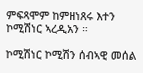ምፍጻሞም ከምዘነጸሩ እተን ኮሚሽነር ኣረዲአን ።

ኮሚሽነር ኮሚሽን ሰብኣዊ መሰል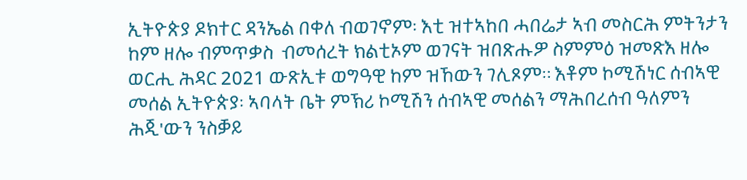ኢትዮጵያ ዶክተር ዳንኤል በቀለ ብወገኖም፡ እቲ ዝተኣከበ ሓበሬታ ኣብ መስርሕ ምትንታን ከም ዘሎ ብምጥቃስ  ብመሰረት ክልቲኦም ወገናት ዝበጽሑዎ ስምምዕ ዝመጽእ ዘሎ ወርሒ ሕዳር 2021 ውጽኢቱ ወግዓዊ ከም ዝኸውን ገሊጾም። እቶም ኮሚሽነር ሰብኣዊ መሰል ኢትዮጵያ፡ ኣባላት ቤት ምኽሪ ኮሚሽን ሰብኣዊ መሰልን ማሕበረሰብ ዓለምን ሕጂ'ውን ንስቓይ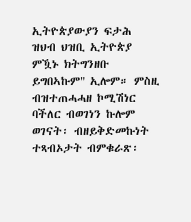ኢትዮጵያውያን ፍታሕ ዝህብ ህዝቢ ኢትዮጵያ ምዃኑ ክትግንዘቡ ይግበኣኩም" ኢሎም። ምስዚ ብዝተጠሓሓዘ ኮሚሽነር ባችለር ብወገነን ኩሎም ወገናት፡ ብዘይቅድመኩነት ተጻብኦታት ብምቁራጽ፡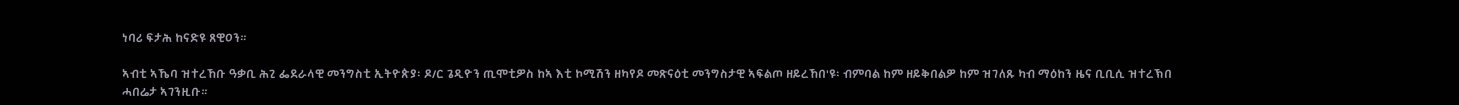ነባሪ ፍታሕ ከናድዩ ጸዊዐን።

ኣብቲ ኣኼባ ዝተረኸቡ ዓቃቢ ሕጊ ፌደራላዊ መንግስቲ ኢትዮጵያ፡ ዶ/ር ጌዲዮን ጢሞቲዎስ ከኣ እቲ ኮሚሽን ዘካየዶ መጽናዕቲ መንግስታዊ ኣፍልጦ ዘይረኸበ'ዩ፡ ብምባል ከም ዘይቅበልዎ ከም ዝገለጹ ካብ ማዕከን ዜና ቢቢሲ ዝተረኽበ ሓበሬታ ኣገንዚቡ።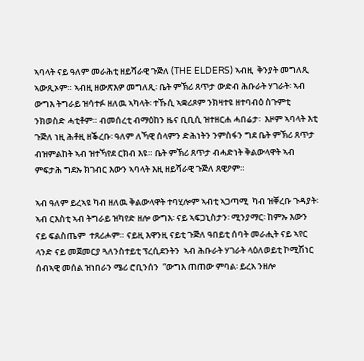ኣባላት ናይ ዓለም መራሕቲ ዘይሻራዊ ጉጅለ (THE ELDERS) ኣብዚ  ቅንያት መግለጺ ኣውጺኦም። ኣብዚ ዘውጽእዎ መግለጺ፡ ቤት ምኽሪ ጸጥታ ውድብ ሕቡራት ሃገራት፡ ኣብ ውግእ ትግራይ ዝሳተፉ ዘለዉ ኣካላት፡ ተኹሲ ኣቋሪጾም ንክዛተዩ ዘተባብዕ ስጉምቲ ንክወስድ ሓቲቶም። ብመሰረቲ ብማዕከን ዜና ቢቢሲ ዝተዘርሐ ሓበሬታ፡  እዞም ኣባላት እቲ ጉጅለ ነዚ ሕቶዚ ዘቕረቡ፡ ዓለም ለኻዊ ሰላምን ድሕነትን ንምስፋን ግደ ቤት ምኽሪ ጸጥታ ብዝምልከት ኣብ ዝተኻየደ ርክብ እዩ። ቤት ምኽሪ ጸጥታ ብሓድነት ቅልውላዋት ኣብ ምፍታሕ ግደኡ ክገብር እውን ኣባላት እዚ ዘይሻራዊ ጉጅለ ጸዊዖም።

ኣብ ዓለም ይረኣዩ ካብ ዘለዉ ቅልውላዋት ተባሂሎም ኣብቲ ኣጋጣሚ  ካብ ዝቐረቡ ጉዳያት፡ ኣብ ርእስቲ ኣብ ትግራይ ዝካየድ ዘሎ ውግእ፡ ናይ ኣፍጋኒስታን፡ ሚንያማር፡ ከምኡ እውን ናይ ፍልስጤም  ተጸሪሖም። ናይዚ እዋንዚ ናይቲ ጉጅለ ዓበይቲ ሰባት መራሒት ናይ ኣየር ላንድ ናይ መጀመርያ ጓለንስተይቲ ፕረሲደንትን  ኣብ ሕቡራት ሃገራት ላዕለወይቲ ኮሚሽነር ሰብኣዊ መሰል ዝነበራን ሜሪ ሮቢንሰን  “ውግእ ጠጠው ምባል፡ ይረአ ንዘሎ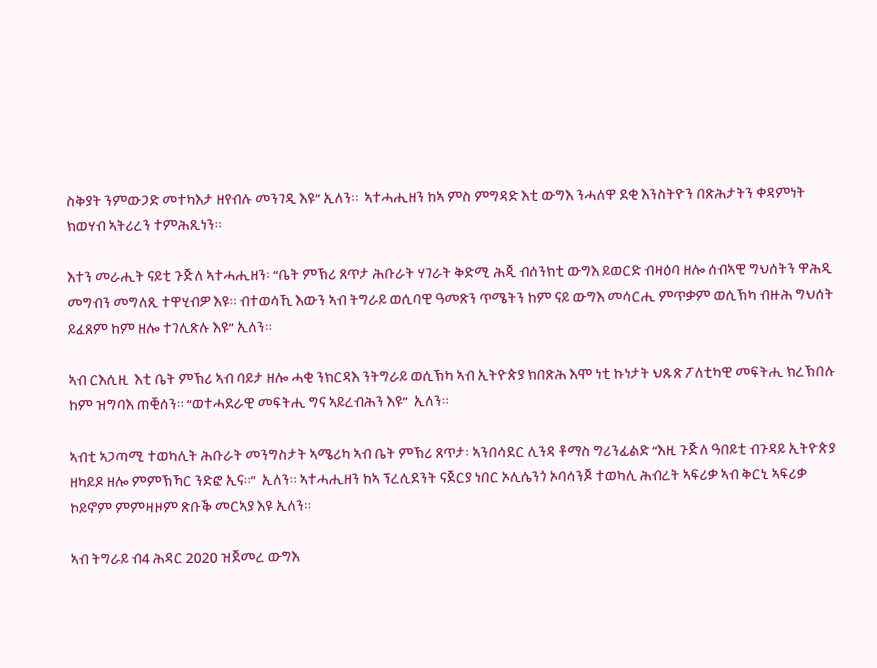ስቅያት ንምውጋድ መተካእታ ዘየብሉ መንገዲ እዩ” ኢለን።  ኣተሓሒዘን ከኣ ምስ ምግዳድ እቲ ውግእ ንሓለዋ ደቂ እንስትዮን በጽሕታትን ቀዳምነት ክወሃብ ኣትሪረን ተምሕጺነን።

እተን መራሒት ናይቲ ጉጅለ ኣተሓሒዘን፡ “ቤት ምኽሪ ጸጥታ ሕቡራት ሃገራት ቅድሚ ሕጂ ብሰንክቲ ውግእ ይወርድ ብዛዕባ ዘሎ ሰብኣዊ ግህሰትን ዋሕዲ መግብን መግለጺ ተዋሂብዎ እዩ። ብተወሳኺ እውን ኣብ ትግራይ ወሲባዊ ዓመጽን ጥሜትን ከም ናይ ውግእ መሳርሒ ምጥቃም ወሲኽካ ብዙሕ ግህሰት ይፈጸም ከም ዘሎ ተገሊጽሉ እዩ” ኢለን።

ኣብ ርእሲዚ  እቲ ቤት ምኽሪ ኣብ ባይታ ዘሎ ሓቂ ንክርዳእ ንትግራይ ወሲኽካ ኣብ ኢትዮጵያ ክበጽሕ እሞ ነቲ ኩነታት ህጹጽ ፖለቲካዊ መፍትሒ ክረኽበሉ ከም ዝግባእ ጠቒሰን። “ወተሓደራዊ መፍትሒ ግና ኣይረብሕን እዩ”  ኢለን።

ኣብቲ ኣጋጣሚ ተወካሊት ሕቡራት መንግስታት ኣሜሪካ ኣብ ቤት ምኽሪ ጸጥታ፡ ኣንበሳደር ሊንዳ ቶማስ ግሪንፊልድ “እዚ ጉጅለ ዓበይቲ ብጉዳይ ኢትዮጵያ ዘካይዶ ዘሎ ምምኽኻር ንድፎ ኢና።”  ኢለን። ኣተሓሒዘን ከኣ ፕረሲደንት ናጀርያ ነበር ኦሊሴንጎ ኦባሳንጆ ተወካሊ ሕብረት ኣፍሪቃ ኣብ ቅርኒ ኣፍሪቃ ኮይኖም ምምዛዞም ጽቡቕ መርኣያ እዩ ኢለን።

ኣብ ትግራይ ብ4 ሕዳር 2020 ዝጀመረ ውግእ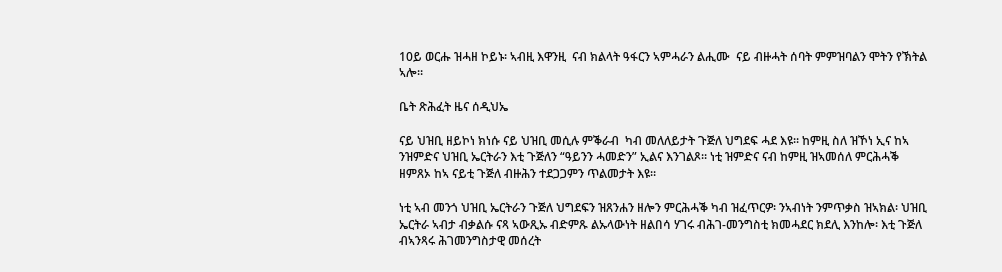10ይ ወርሑ ዝሓዘ ኮይኑ፡ ኣብዚ እዋንዚ  ናብ ክልላት ዓፋርን ኣምሓራን ልሒሙ  ናይ ብዙሓት ሰባት ምምዝባልን ሞትን የኽትል ኣሎ።

ቤት ጽሕፈት ዜና ሰዲህኤ

ናይ ህዝቢ ዘይኮነ ክነሱ ናይ ህዝቢ መሲሉ ምቕራብ  ካብ መለለይታት ጉጅለ ህግደፍ ሓደ እዩ። ከምዚ ስለ ዝኾነ ኢና ከኣ ንዝምድና ህዝቢ ኤርትራን እቲ ጉጅለን “ዓይንን ሓመድን” ኢልና እንገልጾ። ነቲ ዝምድና ናብ ከምዚ ዝኣመሰለ ምርሕሓቕ ዘምጸኦ ከኣ ናይቲ ጉጅለ ብዙሕን ተደጋጋምን ጥልመታት እዩ።

ነቲ ኣብ መንጎ ህዝቢ ኤርትራን ጉጅለ ህግደፍን ዝጸንሐን ዘሎን ምርሕሓቕ ካብ ዝፈጥርዎ፡ ንኣብነት ንምጥቃስ ዝኣክል፡ ህዝቢ ኤርትራ ኣብታ ብቃልሱ ናጻ ኣውጺኡ ብድምጹ ልኡላውነት ዘልበሳ ሃገሩ ብሕገ-መንግስቲ ክመሓደር ክደሊ እንከሎ፡ እቲ ጉጅለ ብኣንጻሩ ሕገመንግስታዊ መሰረት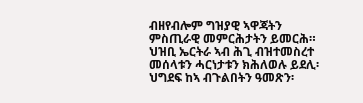ብዘየብሎም ግዝያዊ ኣዋጃትን ምስጢራዊ መምርሕታትን ይመርሕ። ህዝቢ ኤርትራ ኣብ ሕጊ ብዝተመስረተ መሰላቱን ሓርነታቱን ክሕለወሉ ይደሊ፡ ህግደፍ ከኣ ብጉልበትን ዓመጽን፡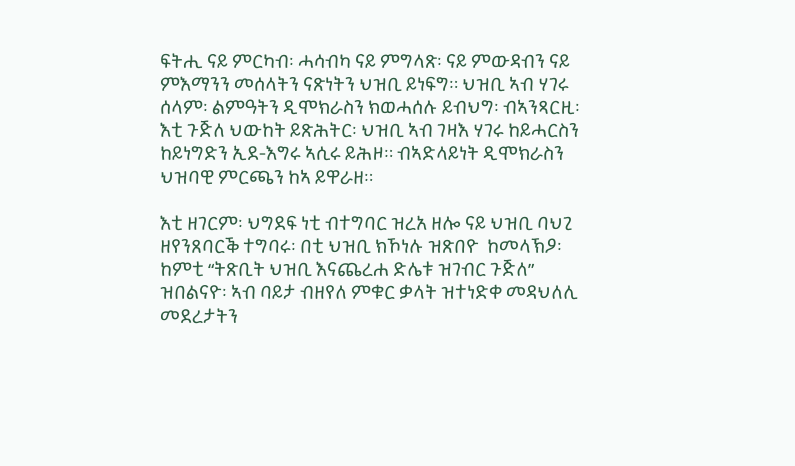ፍትሒ ናይ ምርካብ፡ ሓሳብካ ናይ ምግላጽ፡ ናይ ምውዳብን ናይ ምእማንን መሰላትን ናጽነትን ህዝቢ ይነፍግ። ህዝቢ ኣብ ሃገሩ ሰላም፡ ልምዓትን ዲሞክራስን ክወሓሰሉ ይብህግ፡ ብኣንጻርዚ፡ እቲ ጉጅለ ህውከት ይጽሕትር፡ ህዝቢ ኣብ ገዛእ ሃገሩ ከይሓርስን ከይነግድን ኢደ-እግሩ ኣሲሩ ይሕዞ። ብኣድላይነት ዲሞክራስን ህዝባዊ ምርጫን ከኣ ይዋራዘ።

እቲ ዘገርም፡ ህግደፍ ነቲ ብተግባር ዝረአ ዘሎ ናይ ህዝቢ ባህጊ ዘየንጸባርቕ ተግባሩ፡ በቲ ህዝቢ ክኾነሉ ዝጽበዮ  ከመላኽዖ፡ ከምቲ “ትጽቢት ህዝቢ እናጨረሐ ድሌቱ ዝገብር ጉጅለ” ዝበልናዮ፡ ኣብ ባይታ ብዘየለ ምቁር ቃላት ዝተነድቀ መዳህለሊ መደረታትን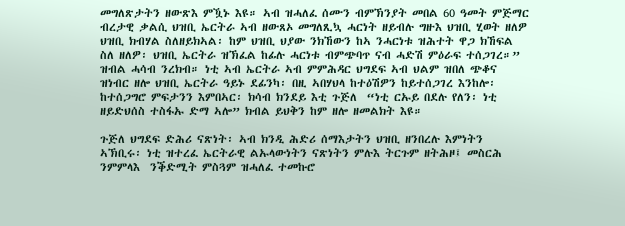መግለጽታትን ዘውጽእ ምዃኑ እዩ። ኣብ ዝሓለፈ ሰሙን ብምኽንያት መበል 60 ዓመት ምጅማር ብረታዊ ቃልሲ ህዝቢ ኤርትራ ኣብ ዘውጸኦ መግለጺኳ ሓርነት ዘይብሉ ግዙእ ህዝቢ ሂወት ዘለዎ ህዝቢ ክብሃል ስለዘይክኣል፡ ከም ህዝቢ ህያው ንክኸውን ከኣ ንሓርነቱ ዝሕተት ዋጋ ክኸፍል ስለ ዘለዎ፡ ህዝቢ ኤርትራ ዝኽፈል ከፊሉ ሓርነቱ ብምጭባጥ ናብ ሓድሽ ምዕራፍ ተሰጋገረ።” ዝብል ሓሳብ ንረክብ። ነቲ ኣብ ኤርትራ ኣብ ምምሕዳር ህግደፍ ኣብ ህልም ዝበለ ጭቆና ዝነብር ዘሎ ህዝቢ ኤርትራ ዓይኑ ደፊንካ፡ በዚ ኣበሃህላ ከተዕሽዎን ከይተሰጋገረ እንከሎ፡ ከተሰጋግሮ ምፍታንን እምበኣር፡ ክሳብ ክንደይ እቲ ጉጅለ  “ነቲ ርኡይ በደሉ የለን፡ ነቲ ዘይድህሰስ ተስፋኡ ድማ ኣሎ” ክብል ይህቅን ከም ዘሎ ዘመልክት እዩ።

ጉጅለ ህግደፍ ድሕሪ ናጽነት፡ ኣብ ክንዲ ሕድሪ ሰማእታትን ህዝቢ ዘንበረሉ እምነትን ኣኽቢሩ፡ ነቲ ዝተረፈ ኤርትራዊ ልኡላውነትን ናጽነትን ምሉእ ትርጉም ዘትሕዞ፤ መስርሕ ንምምላእ  ንቕድሚት ምስጓም ዝሓለፈ ተመኩሮ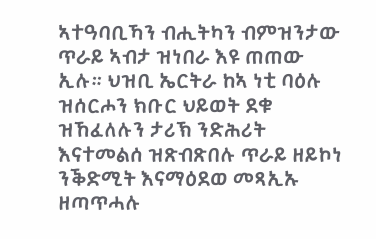ኣተዓባቢኻን ብሒትካን ብምዝንታው ጥራይ ኣብታ ዝነበራ እዩ ጠጠው ኢሉ። ህዝቢ ኤርትራ ከኣ ነቲ ባዕሉ ዝሰርሖን ክቡር ህይወት ደቁ ዝኸፈለሉን ታሪኽ ንድሕሪት እናተመልሰ ዝጽብጽበሉ ጥራይ ዘይኮነ ንቕድሚት እናማዕደወ መጻኢኡ ዘጣጥሓሉ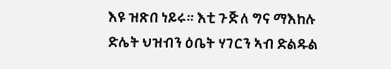እዩ ዝጽበ ነይሩ። እቲ ጉጅለ ግና ማእከሉ ድሌት ህዝብን ዕቤት ሃገርን ኣብ ድልዱል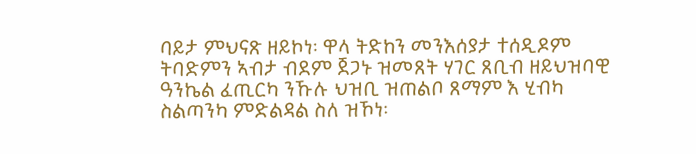ባይታ ምህናጽ ዘይኮነ፡ ዋላ ትድከን መንእሰያታ ተሰዲዶም ትባድምን ኣብታ ብደም ጀጋኑ ዝመጸት ሃገር ጸቢብ ዘይህዝባዊ ዓንኬል ፈጢርካ ንኹሉ ህዝቢ ዝጠልቦ ጸማም እ ሂብካ ስልጣንካ ምድልዳል ስለ ዝኾነ፡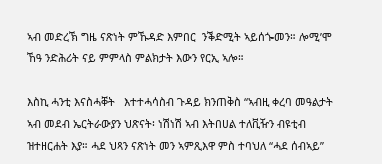ኣብ መድረኽ ግዜ ናጽነት ምኹዳድ እምበር  ንቕድሚት ኣይሰጐመን። ሎሚ’ሞ ኸዓ ንድሕሪት ናይ ምምላስ ምልክታት እውን የርኢ ኣሎ።

እስኪ ሓንቲ እናስሓቐት   እተተሓሳስብ ጉዳይ ክንጠቅስ “ኣብዚ ቀረባ መዓልታት ኣብ መደብ ኤርትራውያን ህጽናት፡ ነሽነሽ ኣብ እትበሀል ተለቪዥን ብዩቲብ ዝተዘርሐት እያ። ሓደ ህጻን ናጽነት መን ኣምጺእዋ ምስ ተባህለ “ሓደ ሰብኣይ”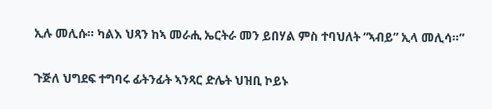ኢሉ መሊሱ። ካልእ ህጻን ከኣ መራሒ ኤርትራ መን ይበሃል ምስ ተባህለት “ኣብይ” ኢላ መሊሳ።”

ጉጅለ ህግደፍ ተግባሩ ፊትንፊት ኣንጻር ድሌት ህዝቢ ኮይኑ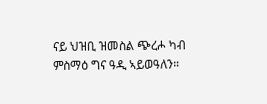ናይ ህዝቢ ዝመስል ጭረሖ ካብ ምስማዕ ግና ዓዲ ኣይወዓለን።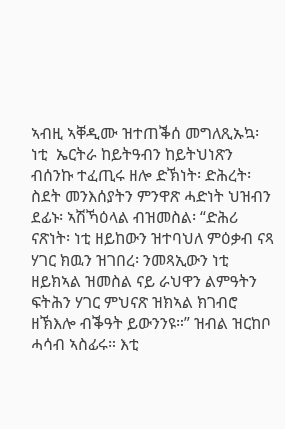ኣብዚ ኣቐዲሙ ዝተጠቕሰ መግለጺኡኳ፡ ነቲ  ኤርትራ ከይትዓብን ከይትህነጽን ብሰንኩ ተፈጢሩ ዘሎ ድኽነት፡ ድሕረት፡ ስደት መንእሰያትን ምንዋጽ ሓድነት ህዝብን ደፊኑ፡ ኣሽኻዕላል ብዝመስል፡ “ድሕሪ ናጽነት፡ ነቲ ዘይከውን ዝተባህለ ምዕቃብ ናጻ ሃገር ክዉን ዝገበረ፡ ንመጻኢውን ነቲ ዘይክኣል ዝመስል ናይ ራህዋን ልምዓትን ፍትሕን ሃገር ምህናጽ ዝክኣል ክገብሮ ዘኽእሎ ብቕዓት ይውንንዩ።” ዝብል ዝርከቦ ሓሳብ ኣስፊሩ። እቲ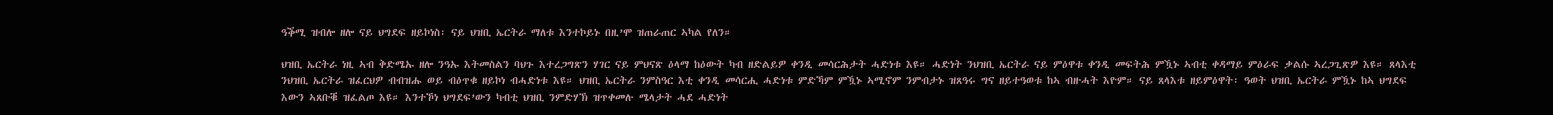ዓቕሚ ዝብሎ ዘሎ ናይ ህግደፍ ዘይኮነስ፡ ናይ ህዝቢ ኤርትራ ማለቱ እንተኮይኑ በዚ’ሞ ዝጠራጠር ኣካል የለን።

ህዝቢ ኤርትራ ነዚ ኣብ ቅድሜኡ ዘሎ ንዓኡ እትመስልን ባህጉ እተረጋግጽን ሃገር ናይ ምህናጽ ዕላማ ከዕውት ካብ ዘድልይዎ ቀንዲ መሳርሕታት ሓድነቱ እዩ። ሓድነት ንህዝቢ ኤርትራ ናይ ምዕዋቱ ቀንዲ መፍትሕ ምዃኑ ኣብቲ ቀዳማይ ምዕራፍ ቃልሱ ኣረጋጊጽዎ እዩ። ጸላእቲ ንህዝቢ ኤርትራ ዝፈርህዎ ብብዝሑ ወይ ብዕጥቁ ዘይኮነ ብሓድነቱ እዩ። ህዝቢ ኤርትራ ንምስዓር እቲ ቀንዲ መሳርሒ ሓድነቱ ምድኻም ምዃኑ ኣሚኖም ንምብታኑ ዝጸዓሩ ግና ዘይተዓወቱ ከኣ ብዙሓት እዮም። ናይ ጸላእቱ ዘይምዕዋት፡ ዓወት ህዝቢ ኤርትራ ምዃኑ ከኣ ህግደፍ እውን ኣጸቡቑ ዝፈልጦ እዩ። እንተኾነ ህግደፍ’ውን ካብቲ ህዝቢ ንምድሃኽ ዝጥቀመሉ ሜላታት ሓደ ሓድነት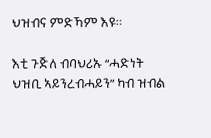ህዝብና ምድኻም እዩ።

እቲ ጉጅለ ብባህሪኡ “ሓድነት ህዝቢ ኣይንረብሓይን” ካብ ዝብል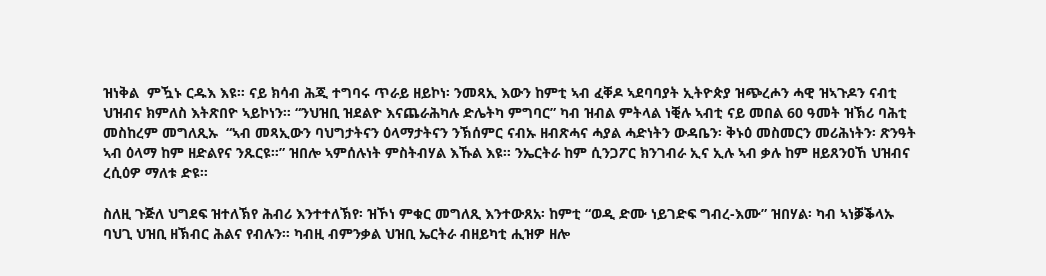ዝነቅል  ምዃኑ ርዱእ እዩ። ናይ ክሳብ ሕጂ ተግባሩ ጥራይ ዘይኮነ፡ ንመጻኢ እውን ከምቲ ኣብ ፈቐዶ ኣደባባያት ኢትዮጵያ ዝጭረሖን ሓዊ ዝኣጉዶን ናብቲ ህዝብና ክምለስ እትጽበዮ ኣይኮነን። “ንህዝቢ ዝደልዮ እናጨራሕካሉ ድሌትካ ምግባር” ካብ ዝብል ምትላል ነቒሉ ኣብቲ ናይ መበል 60 ዓመት ዝኽሪ ባሕቲ መስከረም መግለጺኡ  “ኣብ መጻኢውን ባህግታትናን ዕላማታትናን ንኽሰምር ናብኡ ዘብጽሓና ሓያል ሓድነትን ውዳቤን፡ ቅኑዕ መስመርን መሪሕነትን፡ ጽንዓት ኣብ ዕላማ ከም ዘድልየና ንጹርዩ።” ዝበሎ ኣምሰሉነት ምስትብሃል እኹል እዩ። ንኤርትራ ከም ሲንጋፖር ክንገብራ ኢና ኢሉ ኣብ ቃሉ ከም ዘይጸንዐኸ ህዝብና  ረሲዕዎ ማለቱ ድዩ።

ስለዚ ጉጅለ ህግደፍ ዝተለኽየ ሕብሪ እንተተለኽየ፡ ዝኾነ ምቁር መግለጺ እንተውጸአ፡ ከምቲ “ወዲ ድሙ ነይገድፍ ግብረ-እሙ” ዝበሃል፡ ካብ ኣነቓቕላኡ ባህጊ ህዝቢ ዘኽብር ሕልና የብሉን። ካብዚ ብምንቃል ህዝቢ ኤርትራ ብዘይካቲ ሒዝዎ ዘሎ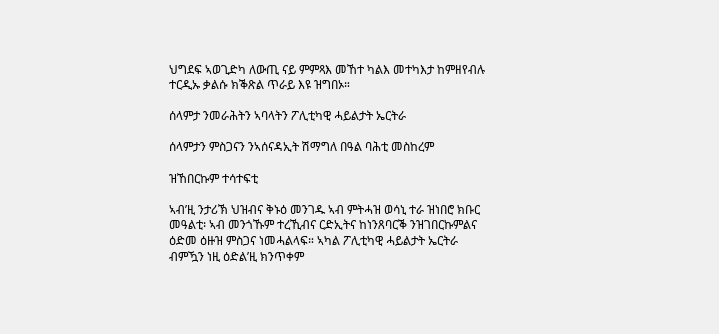ህግደፍ ኣወጊድካ ለውጢ ናይ ምምጻእ መኸተ ካልእ መተካእታ ከምዘየብሉ ተርዲኡ ቃልሱ ክቕጽል ጥራይ እዩ ዝግበኦ።

ሰላምታ ንመራሕትን ኣባላትን ፖሊቲካዊ ሓይልታት ኤርትራ

ሰላምታን ምስጋናን ንኣሰናዳኢት ሽማግለ በዓል ባሕቲ መስከረም

ዝኸበርኩም ተሳተፍቲ

ኣብ’ዚ ንታሪኽ ህዝብና ቅኑዕ መንገዱ ኣብ ምትሓዝ ወሳኒ ተራ ዝነበሮ ክቡር መዓልቲ፡ ኣብ መንጎኹም ተረኺብና ርድኢትና ከነንጸባርቕ ንዝገበርኩምልና ዕድመ ዕዙዝ ምስጋና ነመሓልላፍ። ኣካል ፖሊቲካዊ ሓይልታት ኤርትራ ብምዃን ነዚ ዕድል’ዚ ክንጥቀም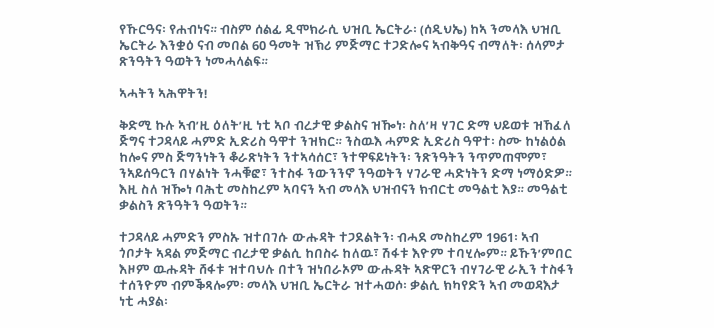የኹርዓና፡ የሐብነና። ብስም ሰልፊ ዲሞክራሲ ህዝቢ ኤርትራ፡ (ሰዲህኤ) ከኣ ንመላእ ህዝቢ ኤርትራ እንቋዕ ናብ መበል 60 ዓመት ዝኽሪ ምጅማር ተጋድሎና ኣብቅዓና ብማለት፡ ሰላምታ ጽንዓትን ዓወትን ነመሓላልፍ።

ኣሓትን ኣሕዋትን!

ቅድሚ ኩሉ ኣብ’ዚ ዕለት’ዚ ነቲ ኣቦ ብረታዊ ቃልስና ዝዀነ፡ ስለ’ዛ ሃገር ድማ ህይወቱ ዝኸፈለ ጅግና ተጋዳላይ ሓምድ ኢድሪስ ዓዋተ ንዝክር። ንስዉእ ሓምድ ኢድሪስ ዓዋተ፡ ስሙ ከነልዕል ከሎና ምስ ጅግንነትን ቆራጽነትን ንተኣሳሰር፣ ንተዋፍይነትን፡ ንጽንዓትን ንጥምጠሞም፣  ንኣይሰዓርን በሃልነት ንሓቑፎ፣ ንተስፋ ንውንንኖ ንዓወትን ሃገራዊ ሓድነትን ድማ ነማዕድዎ። እዚ ስለ ዝዀነ ባሕቲ መስከረም ኣባናን ኣብ መላእ ህዝብናን ክብርቲ መዓልቲ እያ። መዓልቲ ቃልስን ጽንዓትን ዓወትን።

ተጋዳላይ ሓምድን ምስኡ ዝተበገሱ ውሑዳት ተጋደልትን፡ ብሓደ መስከረም 1961፡ ኣብ ጎቦታት ኣዳል ምጅማር ብረታዊ ቃልሲ ከበስሩ ከለዉ፣ ሽፋቱ እዮም ተባሂሎም። ይኹን’ምበር እዞም ዉሑዳት ሸፋቱ ዝተባህሉ በተን ዝነበራኦም ውሑዳት ኣጽዋርን ብሃገራዊ ራኢን ተስፋን ተሰንዮም ብምቕጻሎም፡ መላእ ህዝቢ ኤርትራ ዝተሓወሶ፡ ቃልሲ ክካየድን ኣብ መወዳእታ ነቲ ሓያል፡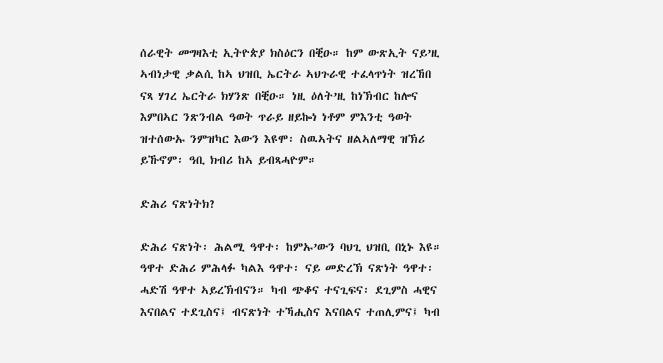ሰራዊት መግዛእቲ ኢትዮጵያ ክስዕርን በቒዑ። ከም ውጽኢት ናይ’ዚ ኣብነታዊ ቃልሲ ከኣ ህዝቢ ኤርትራ ኣህጉራዊ ተፈላጥነት ዝረኸበ ናጻ ሃገረ ኤርትራ ክሃንጽ በቒዑ። ነዚ ዕለት’ዚ ከነኽብር ከሎና እምበኣር ንጽንብል ዓወት ጥራይ ዘይኰነ ነቶም ምእንቲ ዓወት ዝተሰውኡ ንምዝካር እውን እዩሞ፡ ስዉኣትና ዘልኣለማዊ ዝኽሪ ይኹኖም፡ ዓቢ ክብሪ ከኣ ይብጻሓዮም።

ድሕሪ ናጽነትክ?

ድሕሪ ናጽነት፡ ሕልሚ ዓዋተ፡ ከምኡ’ውን ባህጊ ህዝቢ በኒኑ እዩ። ዓዋተ ድሕሪ ምሕላፉ ካልእ ዓዋተ፡ ናይ መድረኽ ናጽነት ዓዋተ፡ ሓድሽ ዓዋተ ኣይረኽብናን። ካብ ጭቆና ተናጊፍና፡ ደጊምስ ሓዊና እናበልና ተደጊስና፤ ብናጽነት ተኻሒስና እናበልና ተጠሊምና፤ ካብ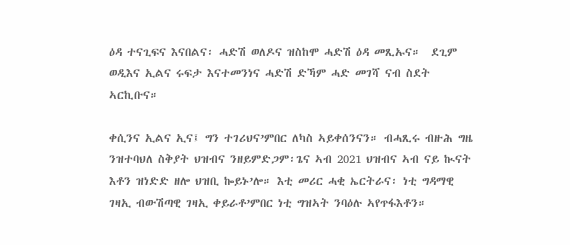ዕዳ ተናጊፍና እናበልና፡ ሓድሽ ወለዶና ዝስከሞ ሓድሽ ዕዳ መጺኡና።  ደጊም ወዲእና ኢልና ሩፍታ እናተመንነና ሓድሽ ድኻም ሓድ መገሻ ናብ ስደት ኣርኪቡና።

ቀሲንና ኢልና ኢና፤ ግን ተገሪህና’ምበር ለካስ ኣይቀሰንናን። ብሓጺሩ ብዙሕ ግዜ ንዝተባህለ ስቅያት ህዝብና ንዘይምድጋም፡ጌና ኣብ 2021 ህዝብና ኣብ ናይ ኲናት እቶን ዝነድድ ዘሎ ህዝቢ ኰይኑ’ሎ። እቲ መሪር ሓቂ ኤርትራና፡ ነቲ ግዳማዊ ገዛኢ ብውሽጣዊ ገዛኢ ቀይራቶ’ምበር ነቲ ግዝኣት ንባዕሉ ኣየጥፋእቶን።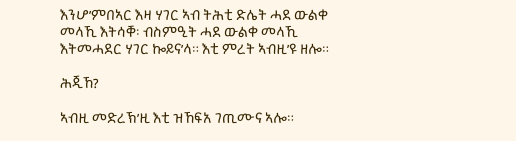እንሆ’ምበኣር እዛ ሃገር ኣብ ትሕቲ ድሌት ሓደ ውልቀ መላኺ እትሳቐ፡ ብስምዒት ሓደ ውልቀ መላኺ እትመሓደር ሃገር ኰይና’ላ። እቲ ምረት ኣብዚ’ዩ ዘሎ።

ሕጂኸ?

ኣብዚ መድረኽ’ዚ እቲ ዝኸፍአ ገጢሙና ኣሎ።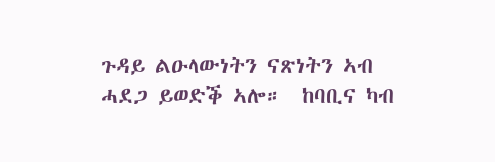ጉዳይ ልዑላውነትን ናጽነትን ኣብ ሓደጋ ይወድቕ ኣሎ።  ከባቢና ካብ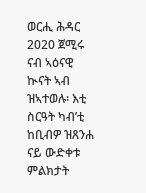ወርሒ ሕዳር 2020 ጀሚሩ ናብ ኣዕናዊ ኲናት ኣብ ዝኣተወሉ፡ እቲ ስርዓት ካብ’ቲ ከቢብዎ ዝጸንሐ ናይ ውድቀቱ ምልክታት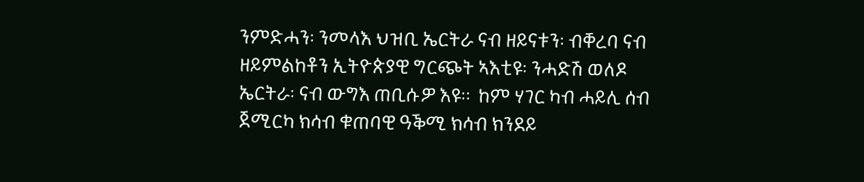ንምድሓን፡ ንመላእ ህዝቢ ኤርትራ ናብ ዘይናቱን፡ ብቐረባ ናብ ዘይምልከቶን ኢትዮጵያዊ ግርጭት ኣእቲዩ፡ ንሓድሽ ወለዶ ኤርትራ፡ ናብ ውግእ ጠቢሱዎ እዩ።  ከም ሃገር ካብ ሓይሊ ሰብ ጀሚርካ ክሳብ ቁጠባዊ ዓቕሚ ክሳብ ክንደይ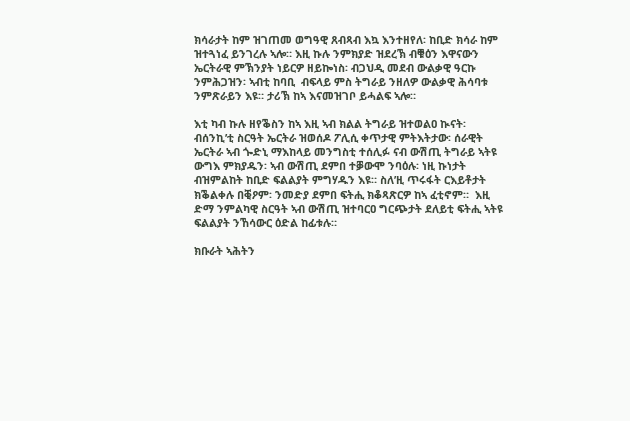ክሳራታት ከም ዝገጠመ ወግዓዊ ጸብጻብ እኳ እንተዘየለ፡ ከቢድ ክሳራ ከም ዝተጓነፈ ይንገረሉ ኣሎ። እዚ ኩሉ ንምክያድ ዝደረኽ ብቑዕን እዋናውን ኤርትራዊ ምኽንያት ነይርዎ ዘይኰነስ፡ ብጋህዲ መደብ ውልቃዊ ዓርኩ ንምሕጋዝን፡ ኣብቲ ከባቢ  ብፍላይ ምስ ትግራይ ንዘለዎ ውልቃዊ ሕሳባቱ ንምጽራይን እዩ። ታሪኽ ከኣ እናመዝገቦ ይሓልፍ ኣሎ።

እቲ ካብ ኩሉ ዘየቕስን ከኣ እዚ ኣብ ክልል ትግራይ ዝተወልዐ ኲናት፡ ብሰንኪ’ቲ ስርዓት ኤርትራ ዝወሰዶ ፖሊሲ ቀጥታዊ ምትእትታው፡ ሰራዊት ኤርትራ ኣብ ጐድኒ ማእከላይ መንግስቲ ተሰሊፉ ናብ ውሽጢ ትግራይ ኣትዩ ውግእ ምክያዱን፡ ኣብ ውሽጢ ደምበ ተቓውሞ ንባዕሉ፡ ነዚ ኩነታት ብዝምልከት ከቢድ ፍልልያት ምግሃዱን እዩ። ስለ’ዚ ጥሩፋት ርእይቶታት ክቕልቀሉ በቒዖም፡ ንመድያ ደምበ ፍትሒ ክቆጻጽርዎ ከኣ ፈቲኖም።  እዚ ድማ ንምልካዊ ስርዓት ኣብ ውሽጢ ዝተባርዐ ግርጭታት ደለይቲ ፍትሒ ኣትዩ ፍልልያት ንኸሳውር ዕድል ከፊቱሉ።

ክቡራት ኣሕትን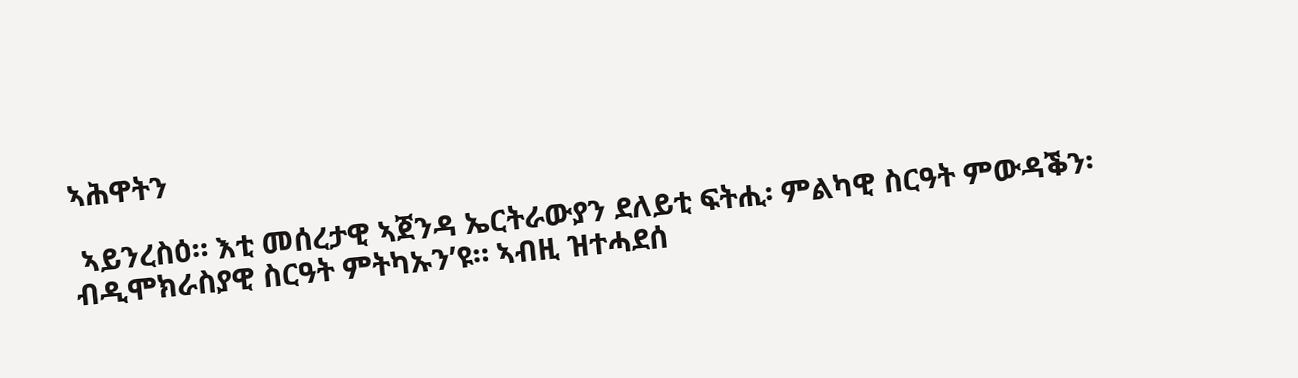ኣሕዋትን

 ኣይንረስዕ። እቲ መሰረታዊ ኣጀንዳ ኤርትራውያን ደለይቲ ፍትሒ፡ ምልካዊ ስርዓት ምውዳቕን፡ ብዲሞክራስያዊ ስርዓት ምትካኡን’ዩ። ኣብዚ ዝተሓደሰ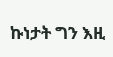ኩነታት ግን እዚ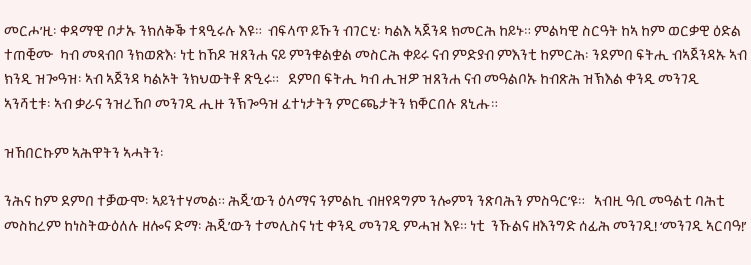መርሖ’ዚ፡ ቀዳማዊ ቦታኡ ንክለቅቕ ተጻዒሩሉ እዩ።  ብፍላጥ ይኹን ብገርሂ፡ ካልእ ኣጀንዳ ክመርሕ ከይኑ። ምልካዊ ስርዓት ከኣ ከም ወርቃዊ ዕድል ተጠቒሙ  ካብ መጻብቦ ንክወጽእ፡ ነቲ ከኸዶ ዝጸንሐ ናይ ምንቁልቋል መስርሕ ቀይሩ ናብ ምድያብ ምእንቲ ከምርሕ፡ ንደምበ ፍትሒ ብኣጀንዳኡ ኣብ ክንዲ ዝጐዓዝ፡ ኣብ ኣጀንዳ ካልኦት ንክህውትቶ ጽዒሩ።   ደምበ ፍትሒ ካብ ሒዝዎ ዝጸንሐ ናብ መዓልቦኡ ከብጽሕ ዝኽእል ቀንዲ መንገዲ ኣንሻቲቱ፡ ኣብ ቃራና ንዝረኸቦ መንገዲ ሒዙ ንኽጐዓዝ ፈተነታትን ምርጫታትን ክቐርበሉ ጸኒሑ።

ዝኸበርኩም ኣሕዋትን ኣሓትን፡

ንሕና ከም ደምበ ተቓውሞ፡ ኣይንተሃመል። ሕጂ’ውን ዕላማና ንምልኪ ብዘየዳግም ንሎምን ንጽባሕን ምስዓር’ዩ።   ኣብዚ ዓቢ መዓልቲ ባሕቲ መስከረም ከነስትውዕለሉ ዘሎና ድማ፡ ሕጂ’ውን ተመሊስና ነቲ ቀንዲ መንገዲ ምሓዝ እዩ። ነቲ  ንኹልና ዘእንግድ ሰፊሕ መንገዲ! ‘መንገዲ ኣርባዓ!’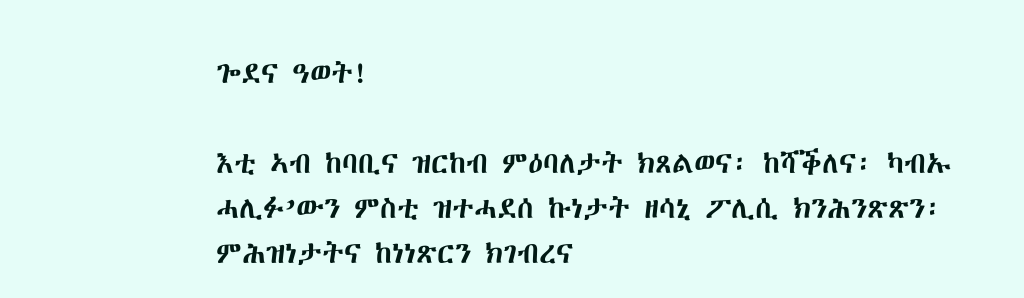ጐደና ዓወት!

እቲ ኣብ ከባቢና ዝርከብ ምዕባለታት ክጸልወና፡ ከሻቕለና፡ ካብኡ ሓሊፉ’ውን ምስቲ ዝተሓደሰ ኩነታት ዘሳኒ ፖሊሲ ክንሕንጽጽን፡ ምሕዝነታትና ከነነጽርን ክገብረና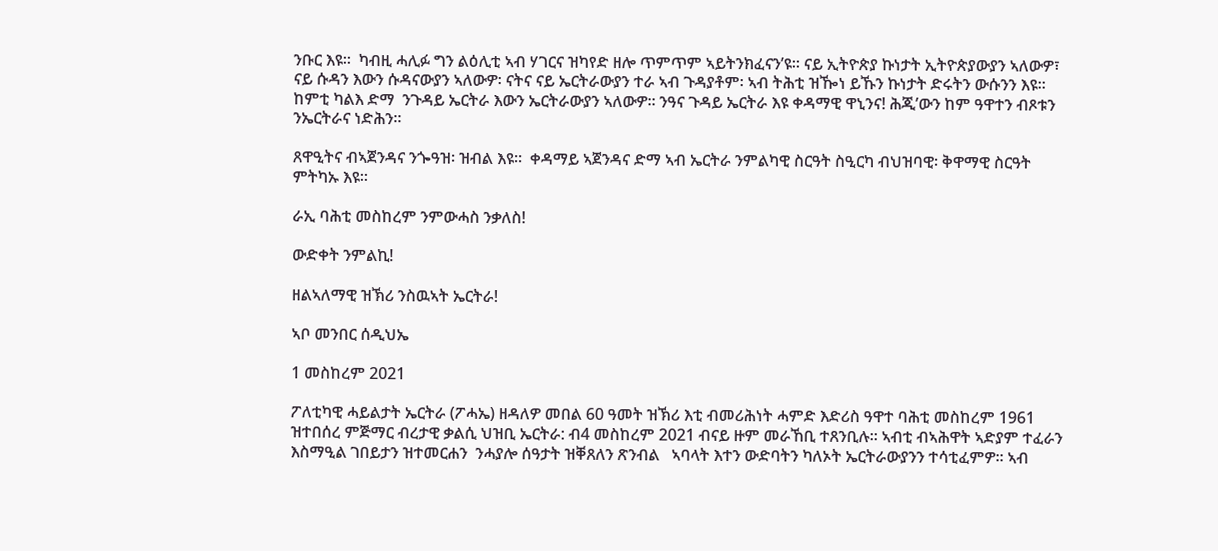ንቡር እዩ።  ካብዚ ሓሊፉ ግን ልዕሊቲ ኣብ ሃገርና ዝካየድ ዘሎ ጥምጥም ኣይትንክፈናን’ዩ። ናይ ኢትዮጵያ ኩነታት ኢትዮጵያውያን ኣለውዎ፣ ናይ ሱዳን እውን ሱዳናውያን ኣለውዎ፡ ናትና ናይ ኤርትራውያን ተራ ኣብ ጉዳያቶም፡ ኣብ ትሕቲ ዝዀነ ይኹን ኩነታት ድሩትን ውሱንን እዩ። ከምቲ ካልእ ድማ  ንጉዳይ ኤርትራ እውን ኤርትራውያን ኣለውዎ። ንዓና ጉዳይ ኤርትራ እዩ ቀዳማዊ ዋኒንና! ሕጂ’ውን ከም ዓዋተን ብጾቱን ንኤርትራና ነድሕን።

ጸዋዒትና ብኣጀንዳና ንጐዓዝ፡ ዝብል እዩ።  ቀዳማይ ኣጀንዳና ድማ ኣብ ኤርትራ ንምልካዊ ስርዓት ስዒርካ ብህዝባዊ፡ ቅዋማዊ ስርዓት ምትካኡ እዩ።

ራኢ ባሕቲ መስከረም ንምውሓስ ንቃለስ!

ውድቀት ንምልኪ!

ዘልኣለማዊ ዝኽሪ ንስዉኣት ኤርትራ!

ኣቦ መንበር ሰዲህኤ

1 መስከረም 2021

ፖለቲካዊ ሓይልታት ኤርትራ (ፖሓኤ) ዘዳለዎ መበል 60 ዓመት ዝኽሪ እቲ ብመሪሕነት ሓምድ እድሪስ ዓዋተ ባሕቲ መስከረም 1961 ዝተበሰረ ምጅማር ብረታዊ ቃልሲ ህዝቢ ኤርትራ: ብ4 መስከረም 2021 ብናይ ዙም መራኸቢ ተጸንቢሉ። ኣብቲ ብኣሕዋት ኣድያም ተፈራን እስማዒል ገበይታን ዝተመርሐን  ንሓያሎ ሰዓታት ዝቐጸለን ጽንብል   ኣባላት እተን ውድባትን ካለኦት ኤርትራውያንን ተሳቲፈምዎ። ኣብ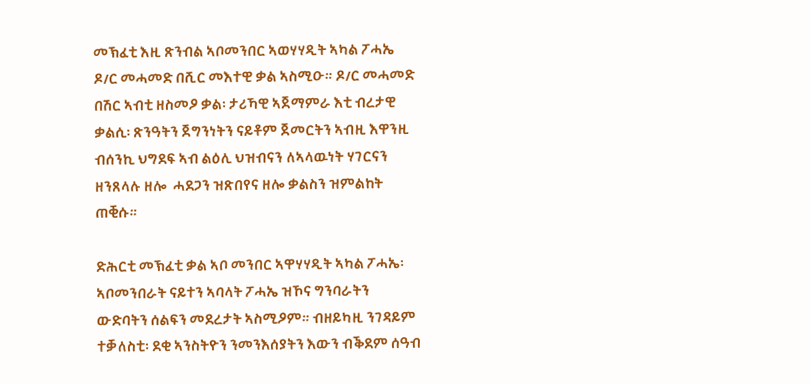መኽፈቲ እዚ ጽንብል ኣቦመንበር ኣወሃሃዲት ኣካል ፖሓኤ ዶ/ር መሓመድ በሺር መእተዊ ቃል ኣስሚዑ። ዶ/ር መሓመድ በሽር ኣብቲ ዘስመዖ ቃል፡ ታሪኻዊ ኣጀማምራ እቲ ብረታዊ ቃልሲ፡ ጽንዓትን ጀግንነትን ናይቶም ጀመርትን ኣብዚ እዋንዚ ብሰንኪ ህግደፍ ኣብ ልዕሊ ህዝብናን ለኣላዉነት ሃገርናን ዘንጸላሉ ዘሎ  ሓደጋን ዝጽበየና ዘሎ ቃልስን ዝምልከት ጠቒሱ።

ድሕርቲ መኽፈቲ ቃል ኣቦ መንበር ኣዋሃሃዲት ኣካል ፖሓኤ፡  ኣቦመንበራት ናይተን ኣባላት ፖሓኤ ዝኾና ግንባራትን ውድባትን ሰልፍን መደረታት ኣስሚዖም። ብዘይካዚ ንገዳይም ተቓለስቲ፡ ደቂ ኣንስትዮን ንመንእሰያትን እውን ብቕደም ሰዓብ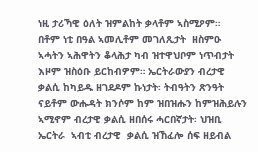ነዚ ታሪኻዊ ዕለት ዝምልከት ቃላቶም ኣስሚዖም።  በቶም ነቲ በዓል ኣመሊቶም መገለጺታት  ዘስምዑ ኣሓትን ኣሕዋትን ቆላሕታ ካብ ዝተዋህቦም ነጥብታት እዞም ዝስዕቡ ይርከብዎም። ኤርትራውያን ብረታዊ ቃልሲ ከካይዱ ዘገደዶም ኩነታት፡ ትብዓትን ጽንዓት ናይቶም ውሑዳት ክንሶም ከም ዝበዝሑን ከምዝሕይሉን ኣሚኖም ብረታዊ ቃልሲ ዘበሰሩ ሓርበኛታት፡ ህዝቢ ኤርትራ  ኣብቲ ብረታዊ  ቃልሲ ዝኸፈሎ ሰፍ ዘይብል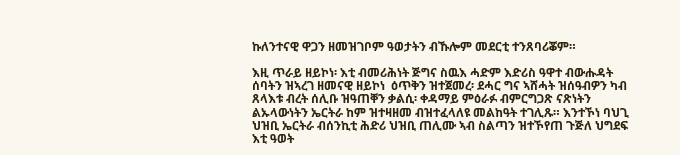ኩለንተናዊ ዋጋን ዘመዝገቦም ዓወታትን ብኹሎም መደርቲ ተንጸባሪቖም።

እዚ ጥራይ ዘይኮነ፡ እቲ ብመሪሕነት ጅግና ስዉእ ሓድም እድሪስ ዓዋተ ብውሑዳት ሰባትን ዝኣረገ ዘመናዊ ዘይኮነ  ዕጥቅን ዝተጀመረ፡ ደሓር ግና ኣሸሓት ዝሰዓብዎን ካብ ጸላእቱ ብረት ሰሊቡ ዝዓጠቐን ቃልሲ፡ ቀዳማይ ምዕራፉ ብምርግጋጽ ናጽነትን ልኡላውነትን ኤርትራ ከም ዝተዛዘመ ብዝተፈላለዩ መልከዓት ተገሊጹ። እንተኾነ ባህጊ ህዝቢ ኤርትራ ብሰንኪቲ ሕድሪ ህዝቢ ጠሊሙ ኣብ ስልጣን ዝተኾየጠ ጉጅለ ህግደፍ እቲ ዓወት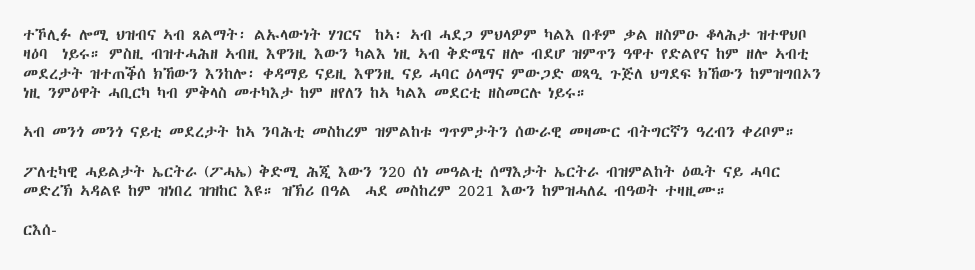ተኾሊፉ ሎሚ ህዝብና ኣብ ጸልማት፡ ልኡላውነት ሃገርና  ከኣ፡ ኣብ ሓደጋ ምህላዎም ካልእ በቶም ቃል ዘስምዑ ቆላሕታ ዝተዋህቦ ዛዕባ  ነይሩ። ምስዚ ብዝተሓሕዘ ኣብዚ እዋንዚ እውን ካልእ ነዚ ኣብ ቅድሜና ዘሎ ብደሆ ዝምጥን ዓዋተ የድልየና ከም ዘሎ ኣብቲ መደረታት ዝተጠቕሰ ክኸውን እንከሎ፡ ቀዳማይ ናይዚ እዋንዚ ናይ ሓባር ዕላማና ምውጋድ ወጻዒ ጉጅለ ህግደፍ ክኸውን ከምዝግበኦን ነዚ ንምዕዋት ሓቢርካ ካብ ምቅላስ መተካእታ ከም ዘየለን ከኣ ካልእ መደርቲ ዘስመርሉ ነይሩ።

ኣብ መንጎ መንጎ ናይቲ መደረታት ከኣ ንባሕቲ መስከረም ዝምልከቱ ግጥምታትን ሰውራዊ መዛሙር ብትግርኛን ዓረብን ቀሪቦም።

ፖለቲካዊ ሓይልታት ኤርትራ (ፖሓኤ) ቅድሚ ሕጂ እውን ን20 ሰነ መዓልቲ ሰማእታት ኤርትራ ብዝምልከት ዕዉት ናይ ሓባር መድረኽ ኣዳልዩ ከም ዝነበረ ዝዝከር እዩ። ዝኽሪ በዓል  ሓደ መስከረም 2021 እውን ከምዝሓለፈ ብዓወት ተዛዚሙ።

ርእሰ-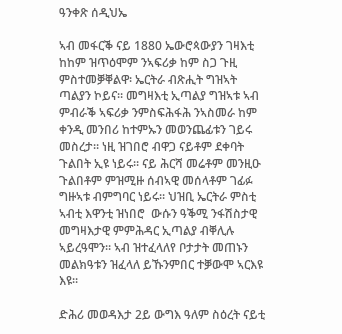ዓንቀጽ ሰዲህኤ

ኣብ መፋርቕ ናይ 1880 ኤውሮጳውያን ገዛእቲ ከከም ዝጥዕሞም ንኣፍሪቃ ከም ስጋ ጉዚ ምስተመቓቐልዋ፡ ኤርትራ ብጽሒት ግዝኣት ጣልያን ኮይና። መግዛእቲ ኢጣልያ ግዝኣቱ ኣብ ምብራቕ ኣፍሪቃ ንምስፍሕፋሕ ንኣስመራ ከም ቀንዲ መንበሪ ከተምኡን መወንጨፊቱን ገይሩ መስረታ። ነዚ ዝገበሮ ብዋጋ ናይቶም ደቀባት ጉልበት ኢዩ ነይሩ። ናይ ሕርሻ መሬቶም መንዚዑ ጉልበቶም ምዝሚዙ ሰብኣዊ መሰላቶም ገፊፉ ግዙኣቱ ብምግባር ነይሩ። ህዝቢ ኤርትራ ምስቲ ኣብቲ እዋንቲ ዝነበሮ  ውሱን ዓቕሚ ንፋሽስታዊ መግዛእታዊ ምምሕዳር ኢጣልያ ብቐሊሉ ኣይረዓሞን። ኣብ ዝተፈላለየ ቦታታት መጠኑን መልክዓቱን ዝፈላለ ይኹንምበር ተቓውሞ ኣርእዩ እዩ።

ድሕሪ መወዳእታ 2ይ ውግእ ዓለም ስዕረት ናይቲ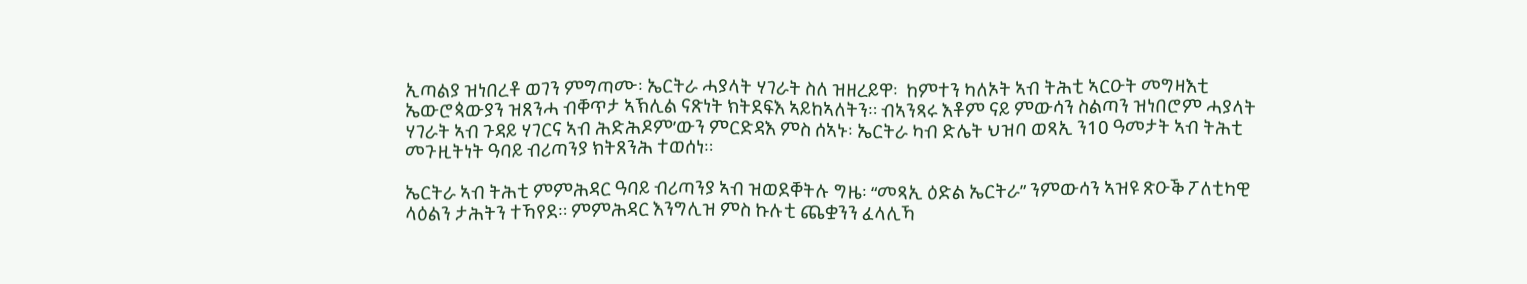ኢጣልያ ዝነበረቶ ወገን ምግጣሙ፡ ኤርትራ ሓያላት ሃገራት ስለ ዝዘረይዋ፡  ከምተን ካለኦት ኣብ ትሕቲ ኣርዑት መግዛእቲ ኤውሮጳውያን ዝጸንሓ ብቐጥታ ኣኽሊል ናጽነት ክትደፍእ ኣይከኣለትን። ብኣንጻሩ እቶም ናይ ምውሳን ስልጣን ዝነበሮም ሓያላት ሃገራት ኣብ ጉዳይ ሃገርና ኣብ ሕድሕዶም’ውን ምርድዳእ ምስ ሰኣኑ፡ ኤርትራ ካብ ድሌት ህዝባ ወጻኢ ን10 ዓመታት ኣብ ትሕቲ መጉዚትነት ዓባይ ብሪጣንያ ክትጸንሕ ተወሰነ።

ኤርትራ ኣብ ትሕቲ ምምሕዳር ዓባይ ብሪጣንያ ኣብ ዝወደቐትሉ ግዜ፡ “መጻኢ ዕድል ኤርትራ” ንምውሳን ኣዝዩ ጽዑቕ ፖለቲካዊ ላዕልን ታሕትን ተኻየደ። ምምሕዳር እንግሊዝ ምስ ኩሉቲ ጨቋንን ፈላሊኻ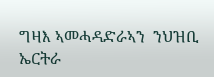ግዛእ ኣመሓዳድራኣን  ንህዝቢ ኤርትራ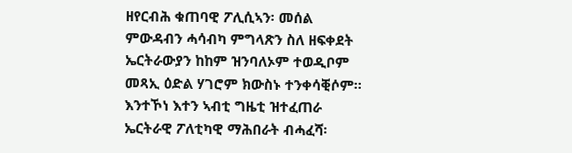ዘየርብሕ ቁጠባዊ ፖሊሲኣን፡ መሰል ምውዳብን ሓሳብካ ምግላጽን ስለ ዘፍቀደት ኤርትራውያን ከከም ዝንባለኦም ተወዲቦም  መጻኢ ዕድል ሃገሮም ክውስኑ ተንቀሳቒሶም። እንተኾነ እተን ኣብቲ ግዜቲ ዝተፈጠራ ኤርትራዊ ፖለቲካዊ ማሕበራት ብሓፈሻ፡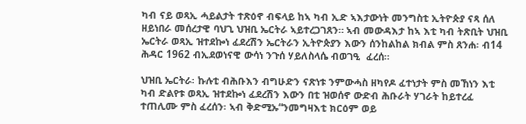ካብ ናይ ወጻኢ ሓይልታት ተጽዕኖ ብፍላይ ከኣ ካብ ኢድ ኣእታውነት መንግስቲ ኢትዮጵያ ናጻ ሰለ ዘይነበራ መሰረታዊ ባህጊ ህዝቢ ኤርትራ ኣይተረጋገጸን። ኣብ መውዳእታ ከኣ እቲ ካብ ትጽቢት ህዝቢ ኤርትራ ወጻኢ ዝተደኰነ ፈደረሽን ኤርትራን ኢትዮጵያን እውን ሰንከልከል ክብል ምስ ጸንሐ፡ ብ14 ሕዳር 1962 ብኢደወነናዊ ውሳነ ንጉሰ ሃይለስላሴ ብወገዒ  ፈረሰ።

ህዝቢ ኤርትራ፡ ኩሉቲ ብሕቡእን ብግሁድን ናጽነቱ ንምውሓስ ዘካየዶ ፈተነታት ምስ መኸነን እቲ ካብ ድልየቱ ወጻኢ ዝተደኰነ ፈደረሽን እውን በቲ ዝወሰኖ ውድብ ሕቡራት ሃገራት ከይተረፈ ተጠሊሙ ምስ ፈረሰን፡ ኣብ ቅድሚኡ“ንመግዛእቲ ክርዕም ወይ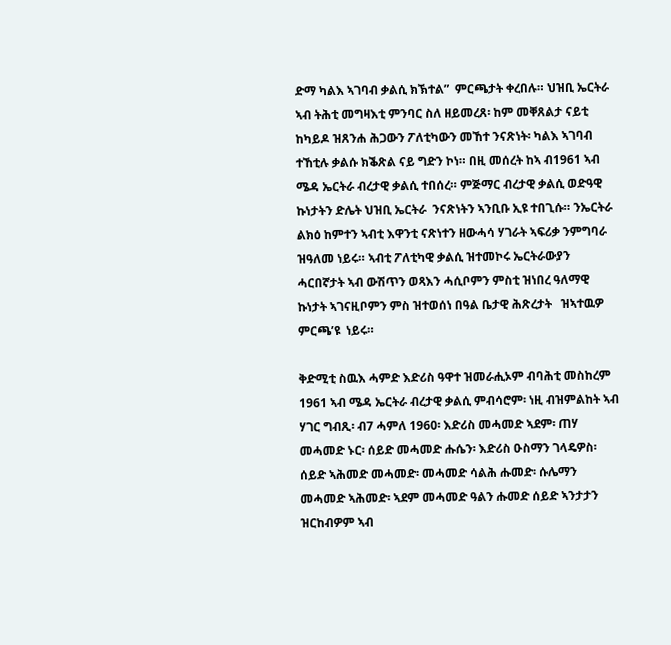ድማ ካልእ ኣገባብ ቃልሲ ክኽተል”  ምርጫታት ቀረበሉ። ህዝቢ ኤርትራ  ኣብ ትሕቲ መግዛእቲ ምንባር ስለ ዘይመረጸ፡ ከም መቐጸልታ ናይቲ ከካይዶ ዝጸንሐ ሕጋውን ፖለቲካውን መኸተ ንናጽነት፡ ካልእ ኣገባብ ተኸቲሉ ቃልሱ ክቕጽል ናይ ግድን ኮነ። በዚ መሰረት ከኣ ብ1961 ኣብ ሜዳ ኤርትራ ብረታዊ ቃልሲ ተበሰረ። ምጅማር ብረታዊ ቃልሲ ወድዓዊ ኩነታትን ድሌት ህዝቢ ኤርትራ  ንናጽነትን ኣንቢቡ ኢዩ ተበጊሱ። ንኤርትራ ልክዕ ከምተን ኣብቲ እዋንቲ ናጽነተን ዘውሓሳ ሃገራት ኣፍሪቃ ንምግባራ ዝዓለመ ነይሩ። ኣብቲ ፖለቲካዊ ቃልሲ ዝተመኮሩ ኤርትራውያን ሓርበኛታት ኣብ ውሽጥን ወጻእን ሓሲቦምን ምስቲ ዝነበረ ዓለማዊ ኩነታት ኣገናዚቦምን ምስ ዝተወሰነ በዓል ቤታዊ ሕጽረታት   ዝኣተዉዎ ምርጫ’ዩ  ነይሩ።

ቅድሚቲ ስዉእ ሓምድ እድሪስ ዓዋተ ዝመራሒኦም ብባሕቲ መስከረም 1961 ኣብ ሜዳ ኤርትራ ብረታዊ ቃልሲ ምብሳሮም፡ ነዚ ብዝምልከት ኣብ ሃገር ግብጺ፡ ብ7 ሓምለ 1960፡ እድሪስ መሓመድ ኣደም፡ ጠሃ መሓመድ ኑር፡ ሰይድ መሓመድ ሑሴን፡ እድሪስ ዑስማን ገላዴዎስ፡ ሰይድ ኣሕመድ መሓመድ፡ መሓመድ ሳልሕ ሑመድ፡ ሱሌማን መሓመድ ኣሕመድ፡ ኣደም መሓመድ ዓልን ሑመድ ሰይድ ኣንታታን ዝርከብዎም ኣብ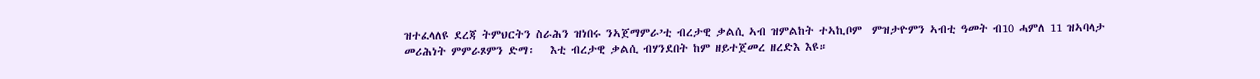ዝተፈላለዩ ደረጃ ትምህርትን ስራሕን ዝነበሩ ንኣጀማምራ’ቲ ብረታዊ ቃልሲ ኣብ ዝምልከት ተኣኪቦም  ምዝታዮምን ኣብቲ ዓመት ብ10 ሓምለ 11 ዝኣባላታ መሪሕነት ምምራጾምን ድማ፡   እቲ ብረታዊ ቃልሲ ብሃንደበት ከም ዘይተጀመረ ዘረድእ እዩ።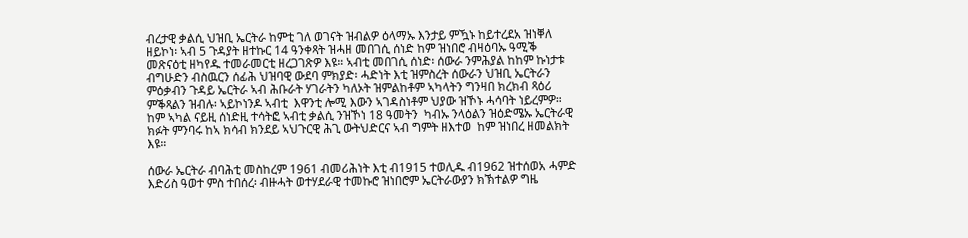ብረታዊ ቃልሲ ህዝቢ ኤርትራ ከምቲ ገለ ወገናት ዝብልዎ ዕላማኡ እንታይ ምዃኑ ከይተረደአ ዝነቐለ ዘይኮነ፡ ኣብ 5 ጉዳያት ዘተኩር 14 ዓንቀጻት ዝሓዘ መበገሲ ሰነድ ከም ዝነበሮ ብዛዕባኡ ዓሚቕ መጽናዕቲ ዘካየዱ ተመራመርቲ ዘረጋገጽዎ እዩ። ኣብቲ መበገሲ ሰነድ፡ ሰውራ ንምሕያል ከከም ኩነታቱ ብግሁድን ብስዉርን ሰፊሕ ህዝባዊ ውደባ ምክያድ፡ ሓድነት እቲ ዝምስረት ሰውራን ህዝቢ ኤርትራን ምዕቃብን ጉዳይ ኤርትራ ኣብ ሕቡራት ሃገራትን ካለኦት ዝምልከቶም ኣካላትን ግንዛበ ክረክብ ጻዕሪ ምቕጻልን ዝብሉ፡ ኣይኮነንዶ ኣብቲ  እዋንቲ ሎሚ እውን ኣገዳስነቶም ህያው ዝኾኑ ሓሳባት ነይረምዎ። ከም ኣካል ናይዚ ሰነድዚ ተሳትፎ ኣብቲ ቃልሲ ንዝኾነ 18 ዓመትን  ካብኡ ንላዕልን ዝዕድሜኡ ኤርትራዊ ክፉት ምንባሩ ከኣ ክሳብ ክንደይ ኣህጉርዊ ሕጊ ውትህድርና ኣብ ግምት ዘእተወ  ከም ዝነበረ ዘመልክት እዩ።

ሰውራ ኤርትራ ብባሕቲ መስከረም 1961 ብመሪሕነት እቲ ብ1915 ተወሊዱ ብ1962 ዝተሰወአ ሓምድ እድሪስ ዓወተ ምስ ተበሰረ፡ ብዙሓት ወተሃደራዊ ተመኩሮ ዝነበሮም ኤርትራውያን ክኽተልዎ ግዜ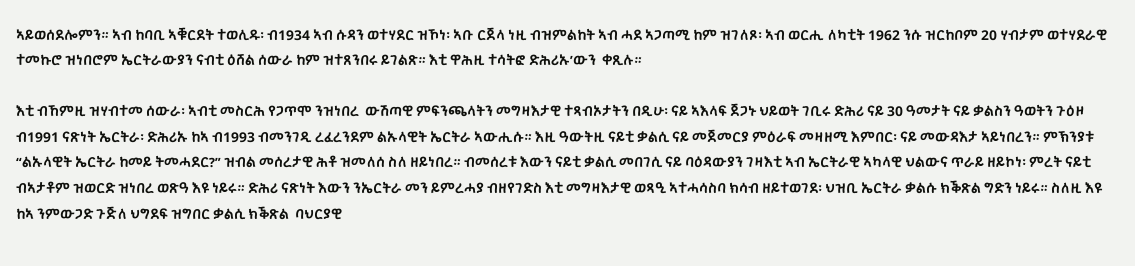ኣይወሰደሎምን። ኣብ ከባቢ ኣቑርደት ተወሊዱ፡ ብ1934 ኣብ ሱዳን ወተሃደር ዝኾነ፡ ኣቡ ርጀላ ነዚ ብዝምልከት ኣብ ሓደ ኣጋጣሚ ከም ዝገለጾ፡ ኣብ ወርሒ ለካቲት 1962 ንሱ ዝርከቦም 20 ሃብታም ወተሃደራዊ ተመኩሮ ዝነበሮም ኤርትራውያን ናብቲ ዕሸል ሰውራ ከም ዝተጸንበሩ ይገልጽ። እቲ ዋሕዚ ተሳትፎ ድሕሪኡ’ውን  ቀጺሉ።

እቲ ብኸምዚ ዝሃብተመ ሰውራ፡ ኣብቲ መስርሕ የጋጥሞ ንዝነበረ  ውሽጣዊ ምፍንጫላትን መግዛእታዊ ተጻብኦታትን በዲሁ፡ ናይ ኣእላፍ ጀጋኑ ህይወት ገቢሩ ድሕሪ ናይ 30 ዓመታት ናይ ቃልስን ዓወትን ጉዕዞ  ብ1991 ናጽነት ኤርትራ፡ ድሕሪኡ ከኣ ብ1993 ብመንገዲ ረፈረንደም ልኡላዊት ኤርትራ ኣውሒሱ። እዚ ዓውትዚ ናይቲ ቃልሲ ናይ መጀመርያ ምዕራፍ መዛዘሚ እምበር፡ ናይ መውዳእታ ኣይነበረን። ምኽንያቱ “ልኡላዊት ኤርትራ ከመይ ትመሓደር?” ዝብል መሰረታዊ ሕቶ ዝመለሰ ስለ ዘይነበረ። ብመሰረቱ እውን ናይቲ ቃልሲ መበገሲ ናይ ባዕዳውያን ገዛእቲ ኣብ ኤርትራዊ ኣካላዊ ህልውና ጥራይ ዘይኮነ፡ ምረት ናይቲ ብኣታቶም ዝወርድ ዝነበረ ወጽዓ እዩ ነይሩ። ድሕሪ ናጽነት እውን ንኤርትራ መን ይምረሓያ ብዘየገድስ እቲ መግዛእታዊ ወጻዒ ኣተሓሳስባ ክሳብ ዘይተወገደ፡ ህዝቢ ኤርትራ ቃልሱ ክቕጽል ግድን ነይሩ። ስለዚ እዩ ከኣ ንምውጋድ ጉጅለ ህግደፍ ዝግበር ቃልሲ ክቕጽል  ባህርያዊ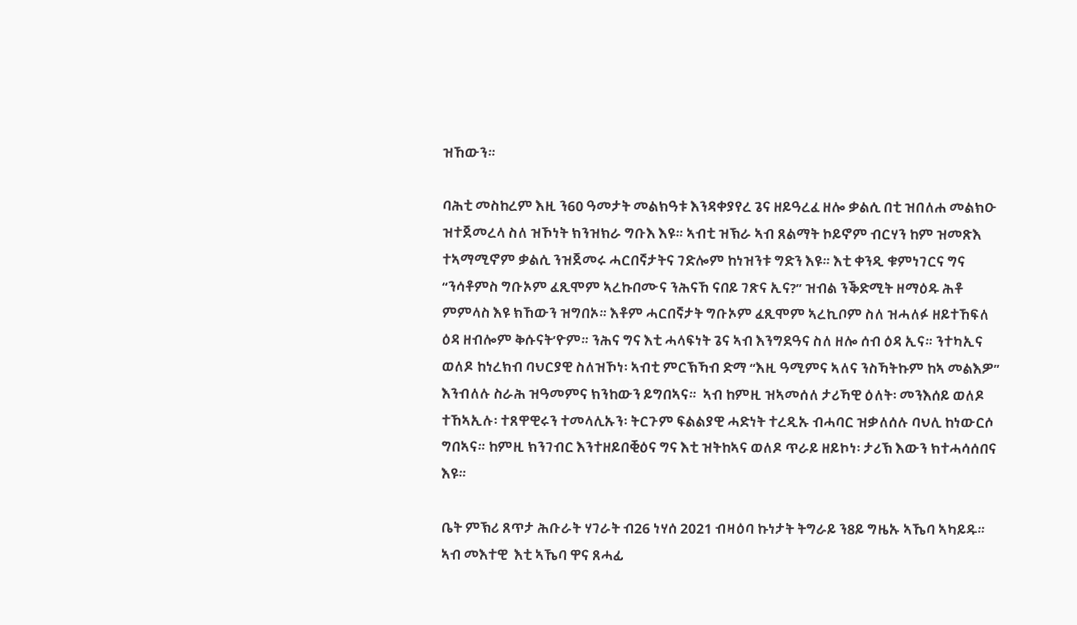ዝኸውን።

ባሕቲ መስከረም እዚ ን60 ዓመታት መልክዓቱ እንዳቀያየረ ጌና ዘይዓረፈ ዘሎ ቃልሲ በቲ ዝበለሐ መልክዑ ዝተጀመረላ ስለ ዝኾነት ክንዝክራ ግቡእ እዩ። ኣብቲ ዝኽራ ኣብ ጸልማት ኮይኖም ብርሃን ከም ዝመጽእ ተኣማሚኖም ቃልሲ ንዝጀመሩ ሓርበኛታትና ገድሎም ከነዝንቱ ግድን እዩ። እቲ ቀንዲ ቁምነገርና ግና “ንሳቶምስ ግቡኦም ፈጺሞም ኣረኩበሙና ንሕናኸ ናበይ ገጽና ኢና?” ዝብል ንቕድሚት ዘማዕዱ ሕቶ ምምላስ እዩ ክኸውን ዝግበኦ። እቶም ሓርበኛታት ግቡኦም ፈጺሞም ኣረኪቦም ስለ ዝሓለፉ ዘይተኸፍለ ዕዳ ዘብሎም ቅሱናት’ዮም። ንሕና ግና እቲ ሓላፍነት ጌና ኣብ እንግደዓና ስለ ዘሎ ሰብ ዕዳ ኢና። ንተካኢና ወለዶ ከነረክብ ባህርያዊ ስለዝኾነ፡ ኣብቲ ምርኽኻብ ድማ “እዚ ዓሚምና ኣለና ንስኻትኩም ከኣ መልእዎ” እንብለሉ ስራሕ ዝዓመምና ክንከውን ይግበኣና።  ኣብ ከምዚ ዝኣመሰለ ታሪኻዊ ዕለት፡ መንእሰይ ወለዶ ተኸኣኢሉ፡ ተጸዋዊሩን ተመላሊኡን፡ ትርጉም ፍልልያዊ ሓድነት ተረዲኡ ብሓባር ዝቃለሰሉ ባህሊ ከነውርሶ  ግበኣና። ከምዚ ክንገብር እንተዘይበቒዕና ግና እቲ ዝትከኣና ወለዶ ጥራይ ዘይኮነ፡ ታሪኽ እውን ክተሓሳሰበና እዩ።

ቤት ምኽሪ ጸጥታ ሕቡራት ሃገራት ብ26 ነሃሰ 2021 ብዛዕባ ኩነታት ትግራይ ን8ይ ግዜኡ ኣኼባ ኣካይዱ። ኣብ መእተዊ  እቲ ኣኼባ ዋና ጸሓፊ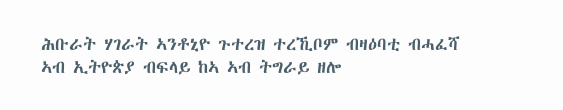ሕቡራት ሃገራት ኣንቶኒዮ ጉተረዝ ተረኺቦም ብዛዕባቲ ብሓፈሻ ኣብ ኢትዮጵያ ብፍላይ ከኣ ኣብ ትግራይ ዘሎ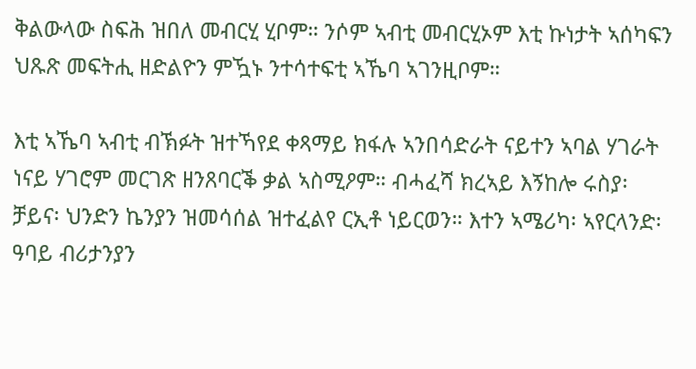ቅልውላው ስፍሕ ዝበለ መብርሂ ሂቦም። ንሶም ኣብቲ መብርሂኦም እቲ ኩነታት ኣሰካፍን ህጹጽ መፍትሒ ዘድልዮን ምዃኑ ንተሳተፍቲ ኣኼባ ኣገንዚቦም።

እቲ ኣኼባ ኣብቲ ብኽፉት ዝተኻየደ ቀጻማይ ክፋሉ ኣንበሳድራት ናይተን ኣባል ሃገራት ነናይ ሃገሮም መርገጽ ዘንጸባርቕ ቃል ኣስሚዖም። ብሓፈሻ ክረኣይ እኝከሎ ሩስያ፡ ቻይና፡ ህንድን ኬንያን ዝመሳሰል ዝተፈልየ ርኢቶ ነይርወን። እተን ኣሜሪካ፡ ኣየርላንድ፡ ዓባይ ብሪታንያን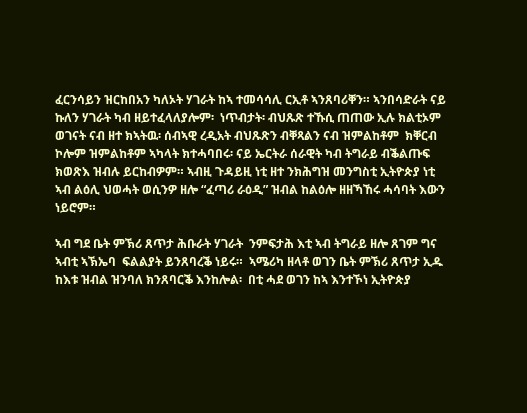ፈርንሳይን ዝርከበአን ካለኦት ሃገራት ከኣ ተመሳሳሊ ርኢቶ ኣንጸባሪቐን። ኣንበሳድራት ናይ ኩለን ሃገራት ካብ ዘይተፈላለያሎም፡  ነጥብታት፡ ብህጹጽ ተኹሲ ጠጠው ኢሉ ክልቲኦም ወገናት ናብ ዘተ ክኣትዉ፡ ሰብኣዊ ረዲአት ብህጹጽን ብቐጻልን ናብ ዝምልከቶም  ክቐርብ ኮሎም ዝምልከቶም ኣካላት ክተሓባበሩ፡ ናይ ኤርትራ ሰራዊት ካብ ትግራይ ብቕልጡፍ ክወጽእ ዝብሉ ይርከብዎም። ኣብዚ ጉዳይዚ ነቲ ዘተ ንክሕግዝ መንግስቲ ኢትዮጵያ ነቲ ኣብ ልዕሊ ህወሓት ወሲንዎ ዘሎ “ፈጣሪ ራዕዲ” ዝብል ከልዕሎ ዘዘኻኸሩ ሓሳባት እውን ነይሮም።

ኣብ ግደ ቤት ምኽሪ ጸጥታ ሕቡራት ሃገራት  ንምፍታሕ እቲ ኣብ ትግራይ ዘሎ ጸገም ግና ኣብቲ ኣኽኤባ  ፍልልያት ይንጸባረቕ ነይሩ።  ኣሜሪካ ዘላቶ ወገን ቤት ምኽሪ ጸጥታ ኢዱ ከእቱ ዝብል ዝንባለ ክንጸባርቕ እንከሎል፡  በቲ ሓደ ወገን ከኣ እንተኾነ ኢትዮጵያ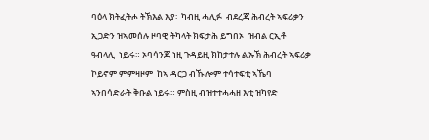ባዕላ ክትፈትሖ ትኽእል እያ፡  ካብዚ ሓሊፉ  ብደረጃ ሕብረት ኣፍሪቃን ኢጋድን ዝኣመሰሉ ዞባዊ ትካላት ክፍታሕ ይግበኦ  ዝብል ርኢቶ  ዓብላሊ  ነይሩ። ኦባሳንጆ ነዚ ጉዳይዚ ክከታተሉ ልኡኽ ሕብረት ኣፍሪቃ ኮይኖም ምምዛዞም  ከኣ ዳርጋ ብኹሎም ተሳተፍቲ ኣኼባ ኣንበሳድራት ቅቡል ነይሩ። ምስዚ ብዝተተሓሓዘ እቲ ዝካየድ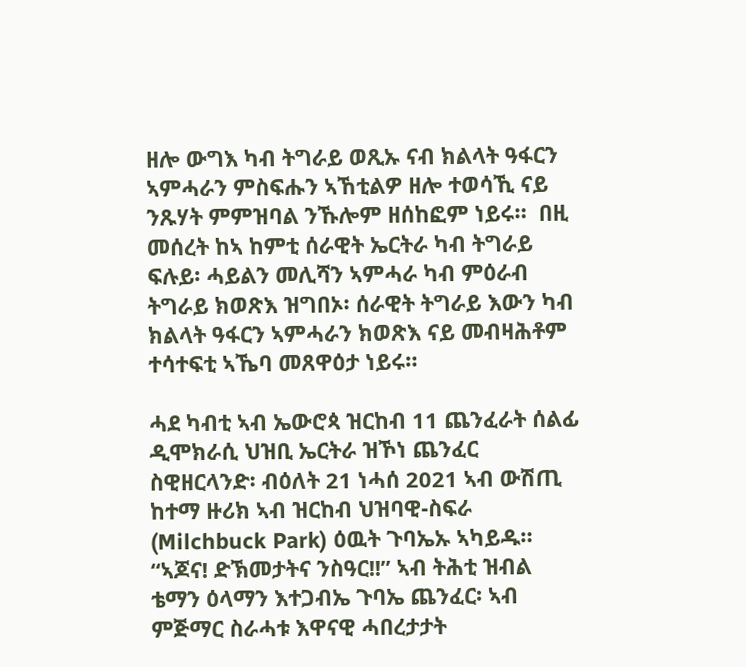ዘሎ ውግእ ካብ ትግራይ ወጺኡ ናብ ክልላት ዓፋርን ኣምሓራን ምስፍሑን ኣኸቲልዎ ዘሎ ተወሳኺ ናይ ንጹሃት ምምዝባል ንኹሎም ዘሰከፎም ነይሩ።  በዚ መሰረት ከኣ ከምቲ ሰራዊት ኤርትራ ካብ ትግራይ ፍሉይ፡ ሓይልን መሊሻን ኣምሓራ ካብ ምዕራብ ትግራይ ክወጽእ ዝግበኦ፡ ሰራዊት ትግራይ እውን ካብ ክልላት ዓፋርን ኣምሓራን ክወጽእ ናይ መብዛሕቶም ተሳተፍቲ ኣኼባ መጸዋዕታ ነይሩ።

ሓደ ካብቲ ኣብ ኤውሮጳ ዝርከብ 11 ጨንፈራት ሰልፊ ዲሞክራሲ ህዝቢ ኤርትራ ዝኾነ ጨንፈር ስዊዘርላንድ፡ ብዕለት 21 ነሓሰ 2021 ኣብ ውሽጢ ከተማ ዙሪክ ኣብ ዝርከብ ህዝባዊ-ስፍራ (Milchbuck Park) ዕዉት ጉባኤኡ ኣካይዱ። “ኣጆና! ድኽመታትና ንስዓር!!” ኣብ ትሕቲ ዝብል ቴማን ዕላማን እተጋብኤ ጉባኤ ጨንፈር፡ ኣብ ምጅማር ስራሓቱ እዋናዊ ሓበረታታት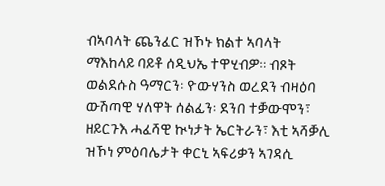ብኣባላት ጨንፈር ዝኾኑ ክልተ ኣባላት ማእከላይ ባይቶ ሰዲህኤ ተዋሂብዎ። ብጾት ወልደሱስ ዓማርን፡ ዮውሃንስ ወረደን ብዛዕባ ውሽጣዊ ሃለዋት ሰልፊን፡ ደንበ ተቓውሞን፣ ዘይርጉእ ሓፈሻዊ ኲነታት ኤርትራን፣ እቲ ኣሻቓሊ ዝኾነ ምዕባሌታት ቀርኒ ኣፍሪቃን ኣገዳሲ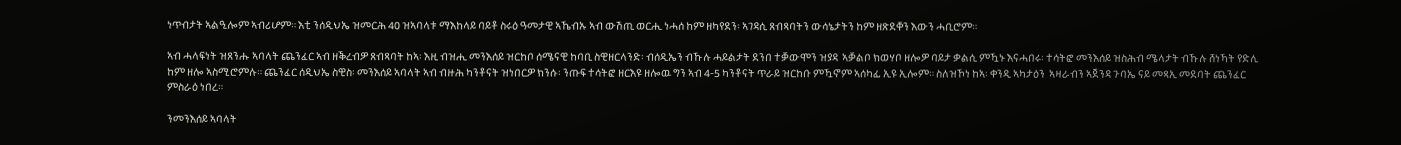ነጥብታት ኣልዒሎም ኣብሪሆም። እቲ ንሰዲህኤ ዝመርሕ 40 ዝኣባላቱ ማእከላይ ባይቶ ስሩዕ ዓመታዊ ኣኼብኡ ኣብ ውሽጢ ወርሒ ነሓሰ ከም ዘካየደን፡ ኣገዳሲ ጸብጻባትን ውሳኔታትን ከም ዘጽደቐን እውን ሓቢሮም።

ኣብ ሓላፍነት ዝጸንሑ ኣባላት ጨንፈር ኣብ ዘቕረብዎ ጸብጻባት ከኣ፡ እዚ ብዝሒ መንእሰይ ዝርከቦ ሰሜናዊ ከባቢ ስዊዘርላንድ፡ ብሰዲኤን ብኹሉ ሓይልታት ደንበ ተቓውሞን ዝያዳ  ኣቓልቦ ክወሃቦ ዘሎዎ ባይታ ቃልሲ ምዃኑ እናሓበሩ፡ ተሳትፎ መንእሰይ ዝስሕብ ሜላታት ብኹሉ ሸነኻት የድሊ ከም ዘሎ ኣስሚሮምሉ። ጨንፈር ሰዲህኤ ስዊስ፡ መንእሰይ ኣባላት ኣብ ብዙሕ ካንቶናት ዝነበርዎ ክንሱ፡ ንጡፍ ተሳትፎ ዘርእዩ ዘሎዉ ግን ኣብ 4-5 ካንቶናት ጥራይ ዝርከቡ ምዃኖም ኣሰካፊ ኢዩ ኢሎም። ስለዝኾነ ከኣ፡ ቀንዲ ኣካታዕን  ኣዛራብን ኣጀንዳ ጉባኤ ናይ መጻኢ መደባት ጨንፈር ምስራዕ ነበረ።

ንመንእሰይ ኣባላት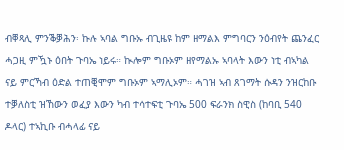ብቐጻሊ ምንቕቓሕን፡ ኩሉ ኣባል ግቡኡ ብጊዜዩ ከም ዘማልእ ምግባርን ንዕብየት ጨንፈር ሓጋዚ ምዃኑ ዕበት ጉባኤ ነይሩ። ኲሎም ግቡኦም ዘየማልኡ ኣባላት እውን ነቲ ብኣካል ናይ ምርኻብ ዕድል ተጠቒሞም ግቡኦም ኣማሊኦም። ሓገዝ ኣብ ጸገማት ሱዳን ንዝርከቡ ተቓለስቲ ዝኸውን ወፈያ እውን ካብ ተሳተፍቲ ጉባኤ 500 ፍራንክ ስዊስ (ከባቢ 540 ዶላር) ተኣኪቡ ብሓላፊ ናይ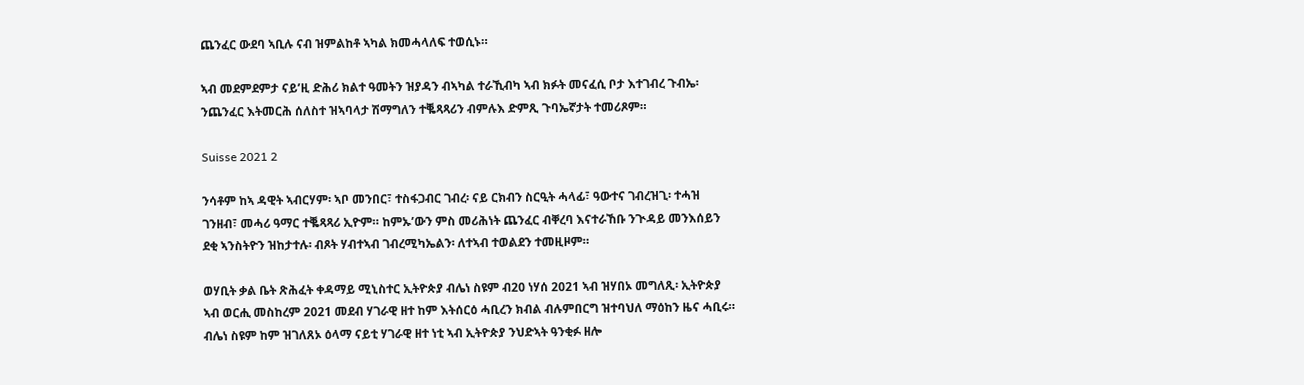ጨንፈር ውደባ ኣቢሉ ናብ ዝምልከቶ ኣካል ክመሓላለፍ ተወሲኑ።

ኣብ መደምደምታ ናይ’ዚ ድሕሪ ክልተ ዓመትን ዝያዳን ብኣካል ተራኺብካ ኣብ ክፉት መናፈሲ ቦታ እተገብረ ጉብኤ፡ ንጨንፈር እትመርሕ ሰለስተ ዝኣባላታ ሽማግለን ተቘጻጻሪን ብምሉእ ድምጺ ጉባኤኛታት ተመሪጾም።

Suisse 2021 2

ንሳቶም ከኣ ዳዊት ኣብርሃም፡ ኣቦ መንበር፣ ተስፋጋብር ገብረ፡ ናይ ርክብን ስርዒት ሓላፊ፣ ዓውተና ገብረዝጊ፡ ተሓዝ ገንዘብ፣ መሓሪ ዓማር ተቘጻጻሪ ኢዮም። ከምኡ’ውን ምስ መሪሕነት ጨንፈር ብቐረባ እናተራኸቡ ንጒዳይ መንእሰይን ደቂ ኣንስትዮን ዝከታተሉ፡ ብጾት ሃብተኣብ ገብረሚካኤልን፡ ለተኣብ ተወልደን ተመዚዞም።

ወሃቢት ቃል ቤት ጽሕፈት ቀዳማይ ሚኒስተር ኢትዮጵያ ብሌነ ስዩም ብ20 ነሃሰ 2021 ኣብ ዝሃበኦ መግለጺ፡ ኢትዮጵያ ኣብ ወርሒ መስከረም 2021 መደብ ሃገራዊ ዘተ ከም እትሰርዕ ሓቢረን ክብል ብሉምበርግ ዝተባህለ ማዕከን ዜና ሓቢሩ። ብሌነ ስዩም ከም ዝገለጸኦ ዕላማ ናይቲ ሃገራዊ ዘተ ነቲ ኣብ ኢትዮጵያ ንህድኣት ዓንቂፉ ዘሎ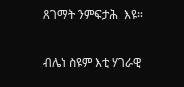ጸገማት ንምፍታሕ  እዩ።

ብሌነ ስዩም እቲ ሃገራዊ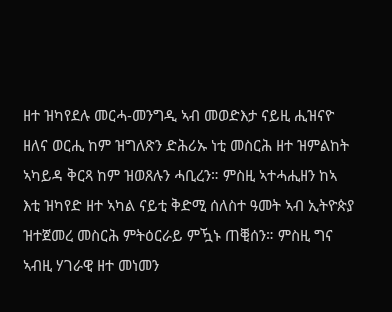ዘተ ዝካየደሉ መርሓ-መንግዲ ኣብ መወድእታ ናይዚ ሒዝናዮ ዘለና ወርሒ ከም ዝግለጽን ድሕሪኡ ነቲ መስርሕ ዘተ ዝምልከት ኣካይዳ ቅርጻ ከም ዝወጸሉን ሓቢረን። ምስዚ ኣተሓሒዘን ከኣ እቲ ዝካየድ ዘተ ኣካል ናይቲ ቅድሚ ሰለስተ ዓመት ኣብ ኢትዮጵያ ዝተጀመረ መስርሕ ምትዕርራይ ምዃኑ ጠቒሰን። ምስዚ ግና ኣብዚ ሃገራዊ ዘተ መነመን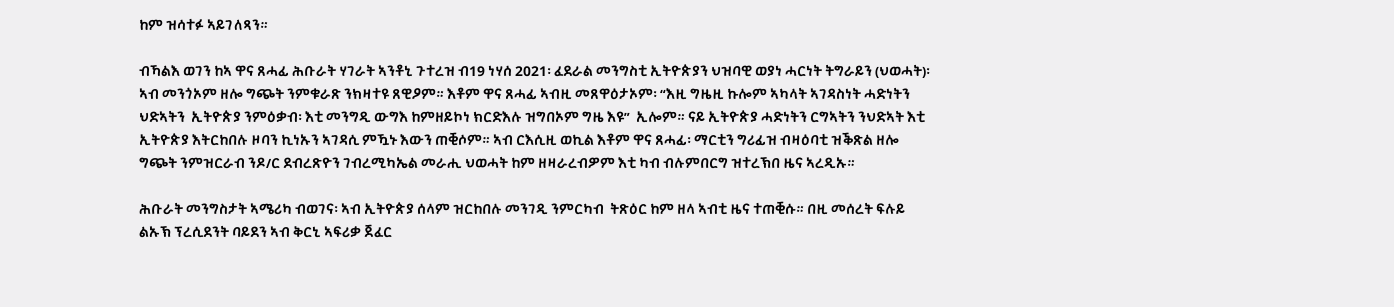ከም ዝሳተፉ ኣይገለጻን።

ብኻልእ ወገን ከኣ ዋና ጸሓፊ ሕቡራት ሃገራት ኣንቶኒ ጉተረዝ ብ19 ነሃሰ 2021፡ ፈደራል መንግስቲ ኢትዮጵያን ህዝባዊ ወያነ ሓርነት ትግራይን (ህወሓት)፡ ኣብ መንጎኦም ዘሎ ግጭት ንምቁራጽ ንክዛተዩ ጸዊዖም። እቶም ዋና ጸሓፊ ኣብዚ መጸዋዕታኦም፡ “እዚ ግዜዚ ኩሎም ኣካላት ኣገዳስነት ሓድነትን ህድኣትን  ኢትዮጵያ ንምዕቃብ፡ እቲ መንግዲ ውግእ ከምዘይኮነ ክርድእሉ ዝግበኦም ግዜ እዩ”  ኢሎም። ናይ ኢትዮጵያ ሓድነትን ርግኣትን ንህድኣት እቲ ኢትዮጵያ እትርከበሉ ዞባን ኪነኡን ኣገዳሲ ምዃኑ እውን ጠቒሶም። ኣብ ርእሲዚ ወኪል እቶም ዋና ጸሓፊ፡ ማርቲን ግሪፊዝ ብዛዕባቲ ዝቕጽል ዘሎ ግጭት ንምዝርራብ ንዶ/ር ደብረጽዮን ገብረሚካኤል መራሒ ህወሓት ከም ዘዛራረብዎም እቲ ካብ ብሉምበርግ ዝተረኽበ ዜና ኣረዲኡ።

ሕቡራት መንግስታት ኣሜሪካ ብወገና፡ ኣብ ኢትዮጵያ ሰላም ዝርከበሉ መንገዲ ንምርካብ  ትጽዕር ከም ዘላ ኣብቲ ዜና ተጠቒሱ። በዚ መሰረት ፍሉይ ልኡኽ ፕረሲደንት ባይደን ኣብ ቅርኒ ኣፍሪቃ ጀፈር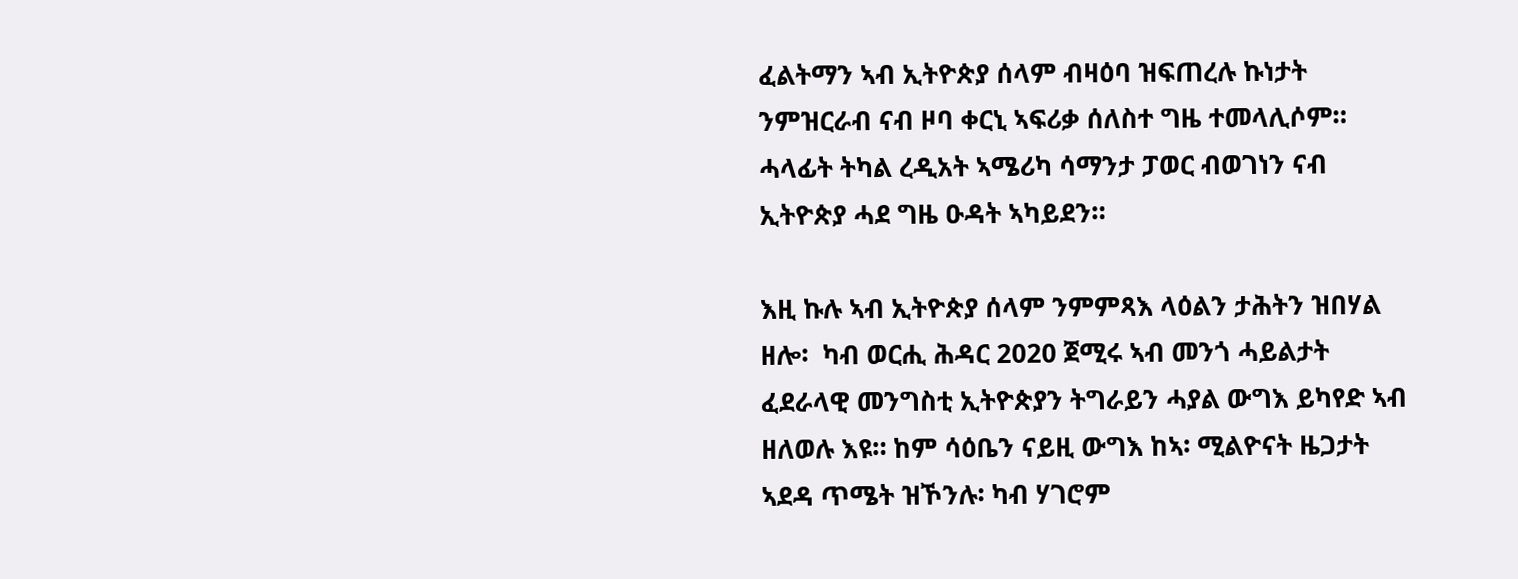ፈልትማን ኣብ ኢትዮጵያ ሰላም ብዛዕባ ዝፍጠረሉ ኩነታት ንምዝርራብ ናብ ዞባ ቀርኒ ኣፍሪቃ ሰለስተ ግዜ ተመላሊሶም። ሓላፊት ትካል ረዲአት ኣሜሪካ ሳማንታ ፓወር ብወገነን ናብ ኢትዮጵያ ሓደ ግዜ ዑዳት ኣካይደን።

እዚ ኩሉ ኣብ ኢትዮጵያ ሰላም ንምምጻእ ላዕልን ታሕትን ዝበሃል ዘሎ፡  ካብ ወርሒ ሕዳር 2020 ጀሚሩ ኣብ መንጎ ሓይልታት ፈደራላዊ መንግስቲ ኢትዮጵያን ትግራይን ሓያል ውግእ ይካየድ ኣብ ዘለወሉ እዩ። ከም ሳዕቤን ናይዚ ውግእ ከኣ፡ ሚልዮናት ዜጋታት ኣደዳ ጥሜት ዝኾንሉ፡ ካብ ሃገሮም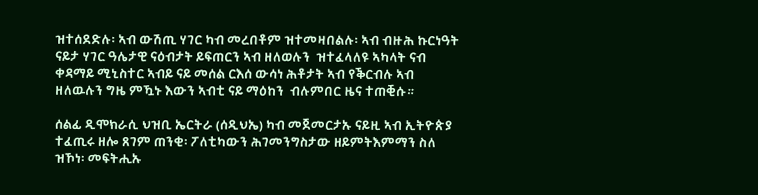ዝተሰደድሉ፡ ኣብ ውሽጢ ሃገር ካብ መረበቶም ዝተመዛበልሉ፡ ኣብ ብዙሕ ኩርነዓት ናይታ ሃገር ዓሌታዊ ናዕብታት ይፍጠርን ኣብ ዘለወሉን  ዝተፈላለዩ ኣካላት ናብ ቀዳማይ ሚኒስተር ኣብይ ናይ መሰል ርእሰ ውሳነ ሕቶታት ኣብ የቕርብሉ ኣብ  ዘለዉሉን ግዜ ምዃኑ እውን ኣብቲ ናይ ማዕከን  ብሉምበር ዜና ተጠቒሱ።

ሰልፊ ዲሞክራሲ ህዝቢ ኤርትራ (ሰዲህኤ) ካብ መጀመርታኡ ናይዚ ኣብ ኢትዮጵያ ተፈጢሩ ዘሎ ጸገም ጠንቂ፡ ፖለቲካውን ሕገመንግስታው ዘይምትእምማን ስለ ዝኾነ፡ መፍትሒኡ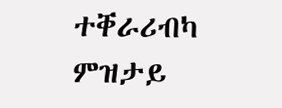ተቐራሪብካ ምዝታይ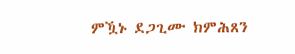ምዃኑ ደጋጊሙ ክምሕጸን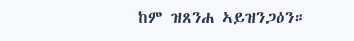ከም ዝጸንሐ ኣይዝንጋዕን።